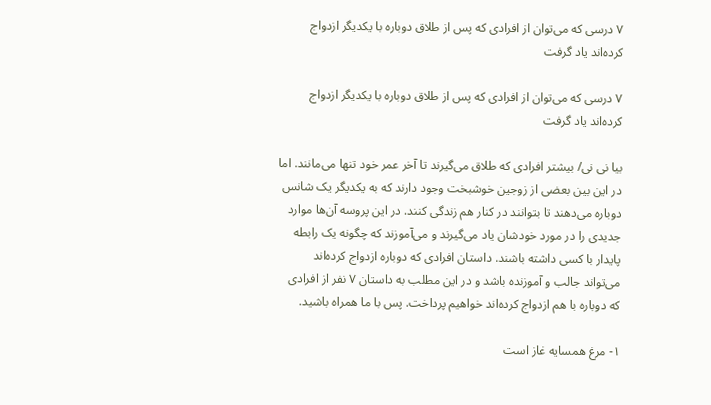۷ درسی که می‌توان از افرادی که پس از طلاق دوباره با یکدیگر ازدواج کرده‌اند یاد گرفت

۷ درسی که می‌توان از افرادی که پس از طلاق دوباره با یکدیگر ازدواج کرده‌اند یاد گرفت

بیا نی نی/ بیشتر افرادی که طلاق می‌گیرند تا آخر عمر خود تنها می‌مانند. اما در این بین بعضی از زوجین خوشبخت وجود دارند که به یکدیگر یک شانس دوباره می‌دهند تا بتوانند در کنار هم زندگی کنند. در این پروسه آن‌ها موارد جدیدی را در مورد خودشان یاد می‌گیرند و می‌آموزند که چگونه یک رابطه پایدار با کسی داشته باشند. داستان افرادی که دوباره ازدواج کرده‌اند می‌تواند جالب و آموزنده باشد و در این مطلب به داستان ۷ نفر از افرادی که دوباره با هم ازدواج کرده‌اند خواهیم پرداخت. پس با ما همراه باشید.

۱- مرغ همسایه غاز است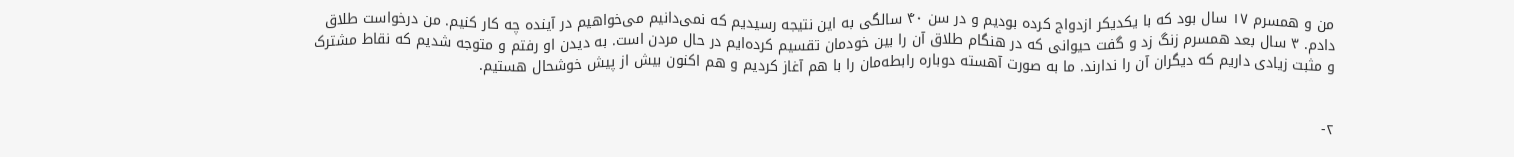من و همسرم ۱۷ سال بود که با یکدیکر ازدواج کرده بودیم و در سن ۴۰ سالگی به این نتیجه رسیدیم که نمی‌دانیم می‌خواهیم در آینده چه کار کنیم. من درخواست طلاق دادم. ۳ سال بعد همسرم زنگ زد و گفت حیوانی که در هنگام طلاق آن را بین خودمان تقسیم کرده‌ایم در حال مردن است. به دیدن او رفتم و متوجه شدیم که نقاط مشترک و مثبت زیادی داریم که دیگران آن را ندارند. ما به صورت آهسته دوباره رابطه‌مان را با هم آغاز کردیم و هم اکنون بیش از پیش خوشحال هستیم.


۲-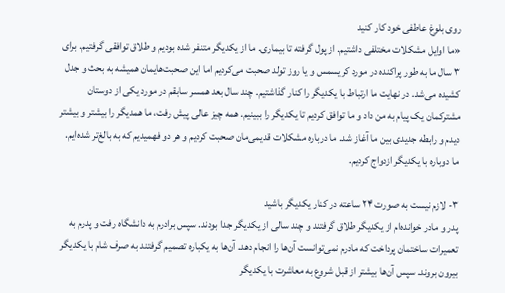روی بلوغ عاطفی خود کار کنید
«ما اوایل مشکلات مختلفی داشتیم. از پول گرفته تا بیماری. ما از یکدیگر متنفر شده بودیم و طلاق توافقی گرفتیم. برای ۳ سال ما به طور پراکنده در مورد کریسمس و یا روز تولد صحبت می‌کردیم اما این صحبت‌هایمان همیشه به بحث و جدل کشیده می‌شد. در نهایت ما ارتباط با یکدیگر را کنار گذاشتیم. چند سال بعد همسر سابقم در مورد یکی از دوستان مشترکمان یک پیام به من داد و ما توافق کردیم تا یکدیگر را ببینیم. همه چیز عالی پیش رفت، ما همدیگر را بیشتر و بیشتر دیدم و رابطه جدیدی بین ما آغاز شد. ما درباره مشکلات قدیمی‌مان صحبت کردیم و هر دو فهمیدیم که به بالغ‌تر شده‌ایم. ما دوباره با یکدیگر ازدواج کردیم.

۳- لازم نیست به صورت ۲۴ ساعته در کنار یکدیگر باشید
پدر و مادر خوانده‌ام از یکدیگر طلاق گرفتند و چند سالی از یکدیگر جدا بودند. سپس برادرم به دانشگاه رفت و پدرم به تعمیرات ساختمان پرداخت که مادرم نمی‌توانست آن‌ها را انجام دهد. آن‌ها به یکباره تصمیم گرفتند به صرف شام با یکدیگر بیرون بروند. سپس آن‌ها بیشتر از قبل شروع به معاشرت با یکدیگر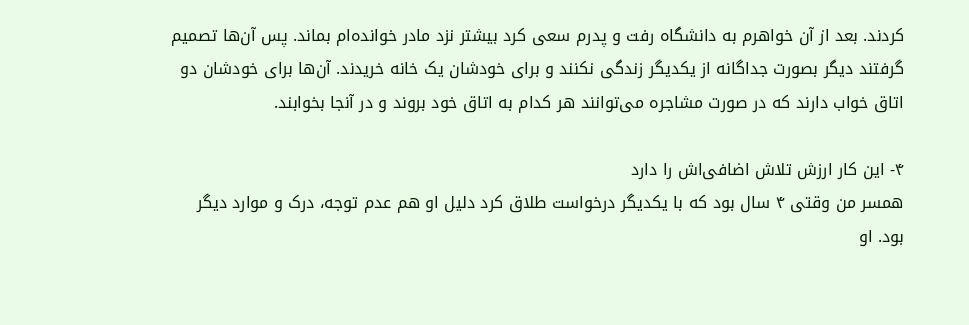کردند. بعد از آن خواهرم به دانشگاه رفت و پدرم سعی کرد بیشتر نزد مادر خوانده‌ام بماند. پس آن‌ها تصمیم گرفتند دیگر بصورت جداگانه از یکدیگر زندگی نکنند و برای خودشان یک خانه خریدند. آن‌ها برای خودشان دو اتاق خواب دارند که در صورت مشاجره می‌توانند هر کدام به اتاق خود بروند و در آنجا بخوابند.

۴- این کار ارزش تلاش اضافی‌اش را دارد
همسر من وقتی ۴ سال بود که با یکدیگر درخواست طلاق کرد دلیل او هم عدم توجه، درک و موارد دیگر بود. او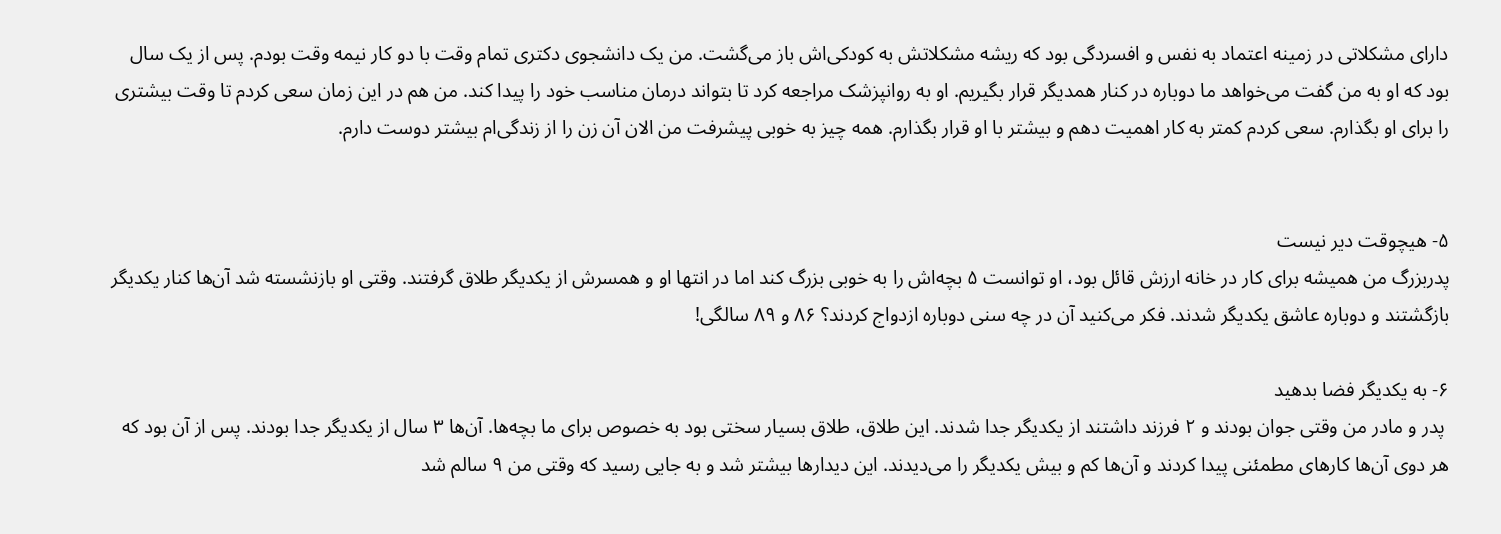دارای مشکلاتی در زمینه اعتماد به نفس و افسردگی بود که ریشه مشکلاتش به کودکی‌اش باز می‌گشت. من یک دانشجوی دکتری تمام وقت با دو کار نیمه وقت بودم. پس از یک سال بود که او به من گفت می‌خواهد ما دوباره در کنار همدیگر قرار بگیریم. او به روانپزشک مراجعه کرد تا بتواند درمان مناسب خود را پیدا کند. من هم در این زمان سعی کردم تا وقت بیشتری را برای او بگذارم. سعی کردم کمتر به کار اهمیت دهم و بیشتر با او قرار بگذارم. همه چیز به خوبی پیشرفت من الان آن زن را از زندگی‌ام بیشتر دوست دارم.


۵- هیچوقت دیر نیست
پدربزرگ من همیشه برای کار در خانه ارزش قائل بود، او توانست ۵ بچه‌اش را به خوبی بزرگ کند اما در انتها او و همسرش از یکدیگر طلاق گرفتند. وقتی او بازنشسته شد آن‌ها کنار یکدیگر بازگشتند و دوباره عاشق یکدیگر شدند. فکر می‌کنید آن در چه سنی دوباره ازدواج کردند؟ ۸۶ و ۸۹ سالگی!

۶- به یکدیگر فضا بدهید
 پدر و مادر من وقتی جوان بودند و ۲ فرزند داشتند از یکدیگر جدا شدند. این طلاق، طلاق بسیار سختی بود به خصوص برای ما بچه‌ها. آن‌ها ۳ سال از یکدیگر جدا بودند. پس از آن بود که هر دوی آن‌ها کارهای مطمئنی پیدا کردند و آن‌ها کم و بیش یکدیگر را می‌دیدند. این دیدارها بیشتر شد و به جایی رسید که وقتی من ۹ سالم شد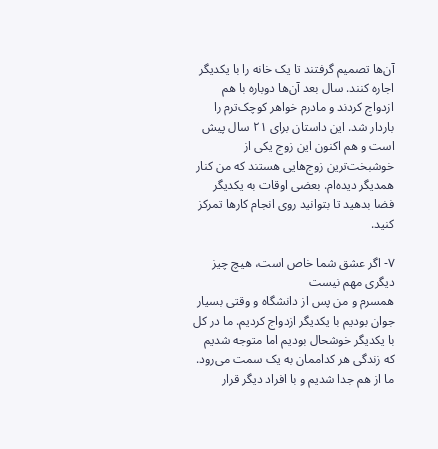آن‌ها تصمیم گرفتند تا یک خانه را با یکدیگر اجاره کنند. سال بعد آن‌ها دوباره با هم ازدواج کردند و مادرم خواهر کوچک‌ترم را باردار شد. این داستان برای ۲۱ سال پیش است و هم اکنون این زوج یکی از خوشبخت‌ترین زوج‌هایی هستند که من کنار همدیگر دیده‌ام. بعضی اوقات به یکدیگر فضا بدهید تا بتوانید روی انجام کارها تمرکز کنید.

۷- اگر عشق شما خاص است، هیچ چیز دیگری مهم نیست
همسرم و من پس از دانشگاه و وقتی بسیار جوان بودیم با یکدیگر ازدواج کردیم. ما در کل با یکدیگر خوشحال بودیم اما متوجه شدیم که زندگی هر کداممان به یک سمت می‌رود. ما از هم جدا شدیم و با افراد دیگر قرار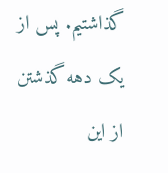گذاشتیم. پس از یک دهه گذشتن از این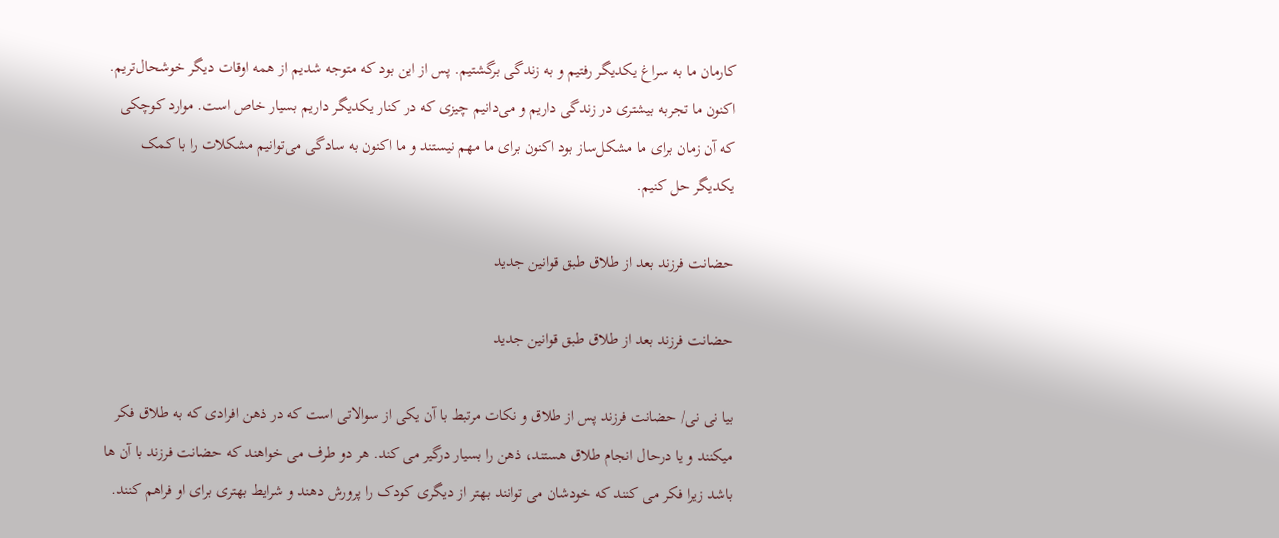کارمان ما به سراغ یکدیگر رفتیم و به زندگی برگشتیم. پس از این بود که متوجه شدیم از همه اوقات دیگر خوشحال‌تریم. اکنون ما تجربه بیشتری در زندگی داریم و می‌دانیم چیزی که در کنار یکدیگر داریم بسیار خاص است. موارد کوچکی که آن زمان برای ما مشکل‌ساز بود اکنون برای ما مهم نیستند و ما اکنون به سادگی می‌توانیم مشکلات را با کمک یکدیگر حل کنیم.

حضانت فرزند بعد از طلاق طبق قوانین جدید

حضانت فرزند بعد از طلاق طبق قوانین جدید

بیا نی نی/ حضانت فرزند پس از طلاق و نکات مرتبط با آن یکی از سوالاتی است که در ذهن افرادی که به طلاق فکر میکنند و یا درحال انجام طلاق هستند، ذهن را بسیار درگیر می کند. هر دو طرف می خواهند که حضانت فرزند با آن ها باشد زیرا فکر می کنند که خودشان می توانند بهتر از دیگری کودک را پرورش دهند و شرایط بهتری برای او فراهم کنند.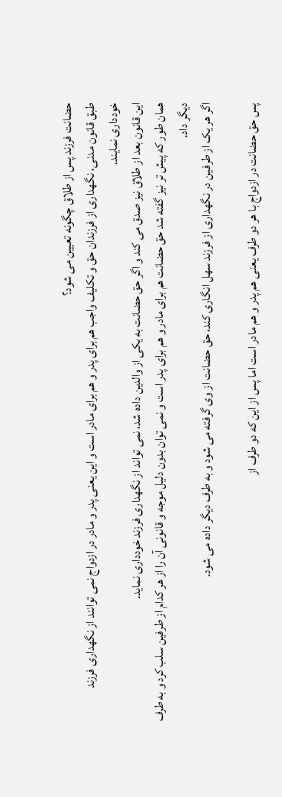حضانت فرزند پس از طلاق چگونه تعیین می شود؟
طبق قانون مدنی، نگهداری از فرزندان حق و تکلیف واجب هم برای پدر و هم برای مادر است و این یعنی پدر و مادر در ازدواج نمی توانند از نگهداری فرزند خودداری نمایند.
این قانون بعد از طلاق نیز صدق می کند و اگر حق حضانت به یکی از والدین داده شد، نمی تواند از نگهداری فرزند خودداری نماید.
همان طور که پیش تر نیز گفته شد حق حضانت هم برای مادر و هم برای پدر است و نمی توان بدون دلیل موجه و قانونی آن را از هر کدام از طرفین سلب کرد و به طرف دیگر داد.
اگر هر یک از طرفین در نگهداری از فرزند سهل انگاری کند، حق حضانت از وی گرفته می شود و به طرف دیگر داده می شود.

پس حق حضانت در ازدواج با هر دو طرف یعنی هم پدر و هم مادر است اما پس از این که دو طرف از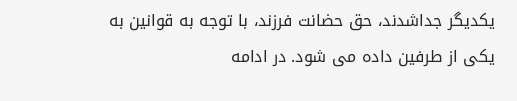یکدیگر جداشدند، حق حضانت فرزند، با توجه به قوانین به یکی از طرفین داده می شود. در ادامه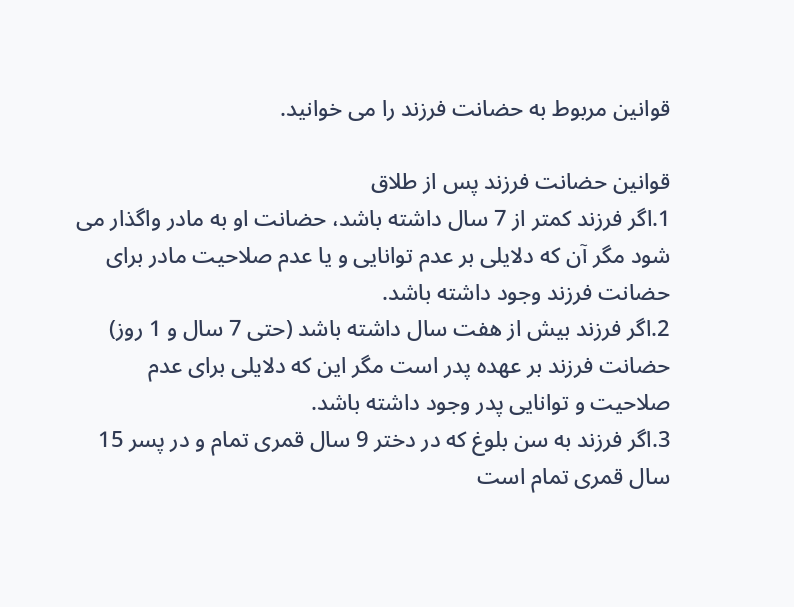قوانین مربوط به حضانت فرزند را می خوانید.

قوانین حضانت فرزند پس از طلاق
1.اگر فرزند کمتر از 7 سال داشته باشد، حضانت او به مادر واگذار می شود مگر آن که دلایلی بر عدم توانایی و یا عدم صلاحیت مادر برای حضانت فرزند وجود داشته باشد.
2.اگر فرزند بیش از هفت سال داشته باشد (حتی 7 سال و 1 روز) حضانت فرزند بر عهده پدر است مگر این که دلایلی برای عدم صلاحیت و توانایی پدر وجود داشته باشد.
3.اگر فرزند به سن بلوغ که در دختر 9 سال قمری تمام و در پسر 15 سال قمری تمام است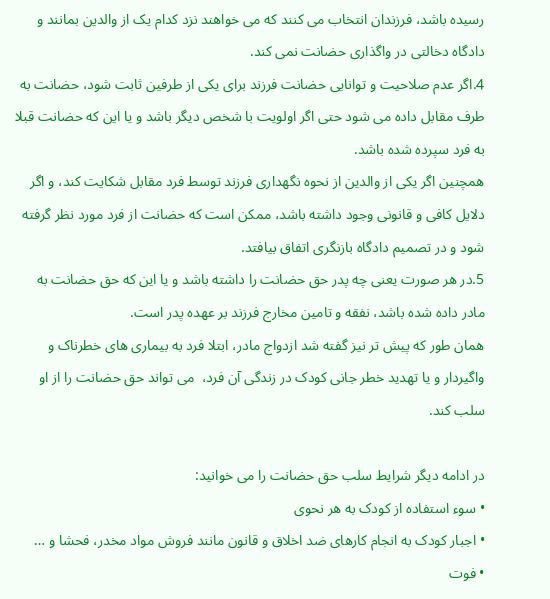رسیده باشد، فرزندان انتخاب می کنند که می خواهند نزد کدام یک از والدین بمانند و دادگاه دخالتی در واگذاری حضانت نمی کند.
4.اگر عدم صلاحیت و توانایی حضانت فرزند برای یکی از طرفین ثابت شود، حضانت به طرف مقابل داده می شود حتی اگر اولویت با شخص دیگر باشد و یا این که حضانت قبلا به فرد سپرده شده باشد.
همچنین اگر یکی از والدین از نحوه نگهداری فرزند توسط فرد مقابل شکایت کند، و اگر دلایل کافی و قانونی وجود داشته باشد، ممکن است که حضانت از فرد مورد نظر گرفته شود و در تصمیم دادگاه بازنگری اتفاق بیافتد.
5.در هر صورت یعنی چه پدر حق حضانت را داشته باشد و یا این که حق حضانت به مادر داده شده باشد، نفقه و تامین مخارج فرزند بر عهده پدر است.
همان طور که پیش تر نیز گفته شد ازدواج مادر، ابتلا فرد به بیماری های خطرناک و واگیردار و یا تهدید خطر جانی کودک در زندگی آن فرد،  می تواند حق حضانت را از او سلب کند.

در ادامه دیگر شرایط سلب حق حضانت را می خوانید:
• سوء استفاده از کودک به هر نحوی
• اجبار کودک به انجام کارهای ضد اخلاق و قانون مانند فروش مواد مخدر، فحشا و …
• فوت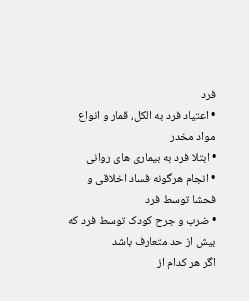فرد
• اعتیاد فرد به الکل، قمار و انواع مواد مخدر
• ابتلا فرد به بیماری های روانی
• انجام هرگونه فساد اخلاقی و فحشا توسط فرد
• ضرب و جرح کودک توسط فرد که بیش از حد متعارف باشد
اگر هر کدام از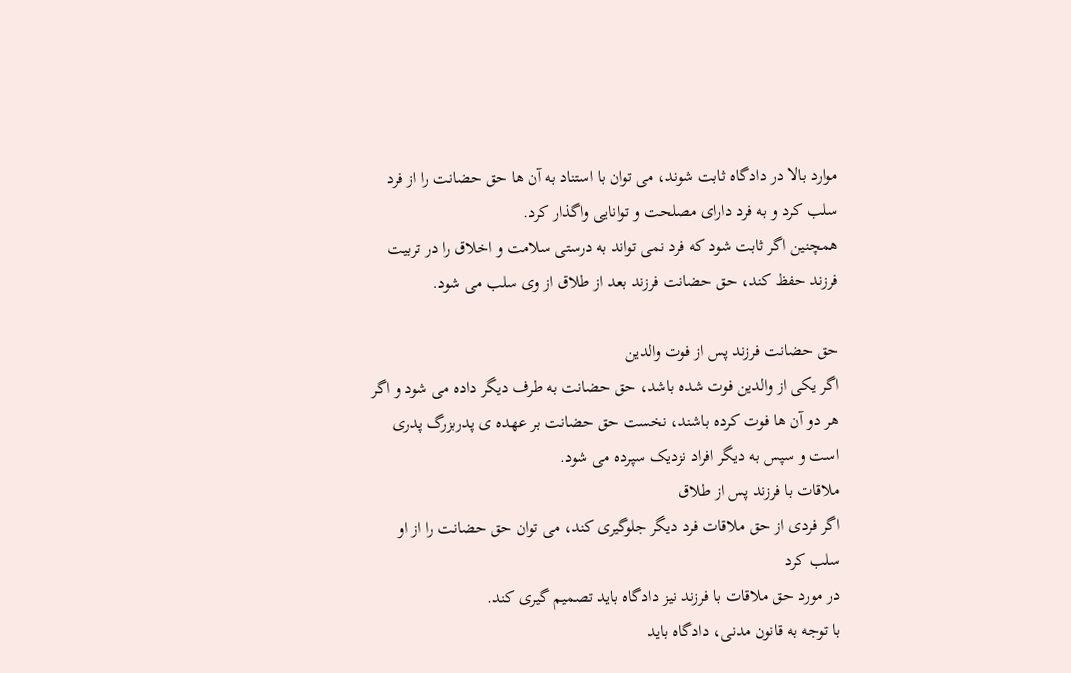موارد بالا در دادگاه ثابت شوند، می توان با استناد به آن ها حق حضانت را از فرد سلب کرد و به فرد دارای مصلحت و توانایی واگذار کرد.
همچنین اگر ثابت شود که فرد نمی تواند به درستی سلامت و اخلاق را در تربیت فرزند حفظ کند، حق حضانت فرزند بعد از طلاق از وی سلب می شود.

حق حضانت فرزند پس از فوت والدین
اگر یکی از والدین فوت شده باشد، حق حضانت به طرف دیگر داده می شود و اگر هر دو آن ها فوت کرده باشند، نخست حق حضانت بر عهده ی پدربزرگ پدری است و سپس به دیگر افراد نزدیک سپرده می شود.
ملاقات با فرزند پس از طلاق
اگر فردی از حق ملاقات فرد دیگر جلوگیری کند، می توان حق حضانت را از او سلب کرد
در مورد حق ملاقات با فرزند نیز دادگاه باید تصمیم گیری کند.
با توجه به قانون مدنی، دادگاه باید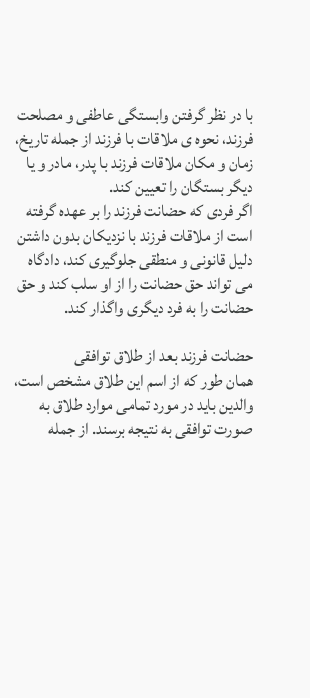با در نظر گرفتن وابستگی عاطفی و مصلحت فرزند، نحوه ی ملاقات با فرزند از جمله تاریخ، زمان و مکان ملاقات فرزند با پدر، مادر و یا دیگر بستگان را تعیین کند.
اگر فردی که حضانت فرزند را بر عهده گرفته است از ملاقات فرزند با نزدیکان بدون داشتن دلیل قانونی و منطقی جلوگیری کند، دادگاه می تواند حق حضانت را از او سلب کند و حق حضانت را به فرد دیگری واگذار کند.

حضانت فرزند بعد از طلاق توافقی
همان طور که از اسم این طلاق مشخص است، والدین باید در مورد تمامی موارد طلاق به صورت توافقی به نتیجه برسند. از جمله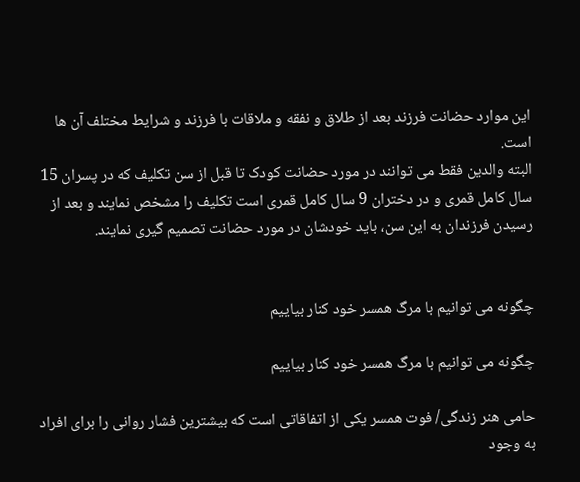این موارد حضانت فرزند بعد از طلاق و نفقه و ملاقات با فرزند و شرایط مختلف آن ها است.
البته والدین فقط می توانند در مورد حضانت کودک تا قبل از سن تکلیف که در پسران 15 سال کامل قمری و در دختران 9 سال کامل قمری است تکلیف را مشخص نمایند و بعد از رسیدن فرزندان به این سن، باید خودشان در مورد حضانت تصمیم گیری نمایند.


چگونه می توانیم با مرگ همسر خود کنار بیاییم

چگونه می توانیم با مرگ همسر خود کنار بیاییم

حامی هنر زندگی/ فوت همسر یکی از اتفاقاتی است که بیشترین فشار روانی را برای افراد به وجود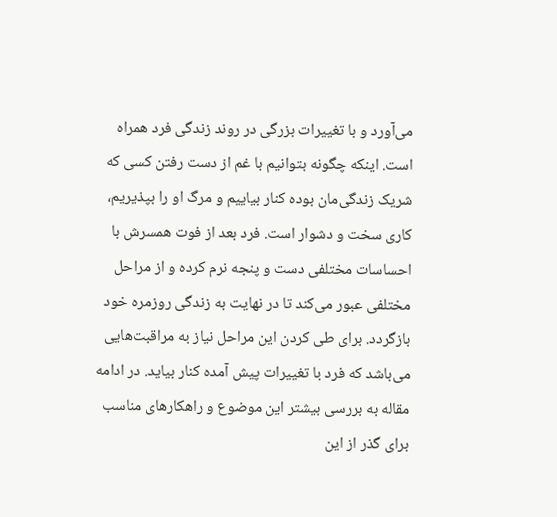می‌آورد و با تغییرات بزرگی در روند زندگی فرد همراه است. اینکه چگونه بتوانیم با غم از دست رفتن کسی که شریک زندگی‌مان بوده کنار بیاییم و مرگ او را بپذیریم، کاری سخت و دشوار است. فرد بعد از فوت همسرش با احساسات مختلفی دست و پنجه نرم کرده و از مراحل مختلفی عبور می‌کند تا در نهایت به زندگی روزمره خود بازگردد. برای طی کردن این مراحل نیاز به مراقبت‌هایی می‌باشد که فرد با تغییرات پیش آمده کنار بیاید. در ادامه مقاله به بررسی بیشتر این موضوع و راهکارهای مناسب برای گذر از این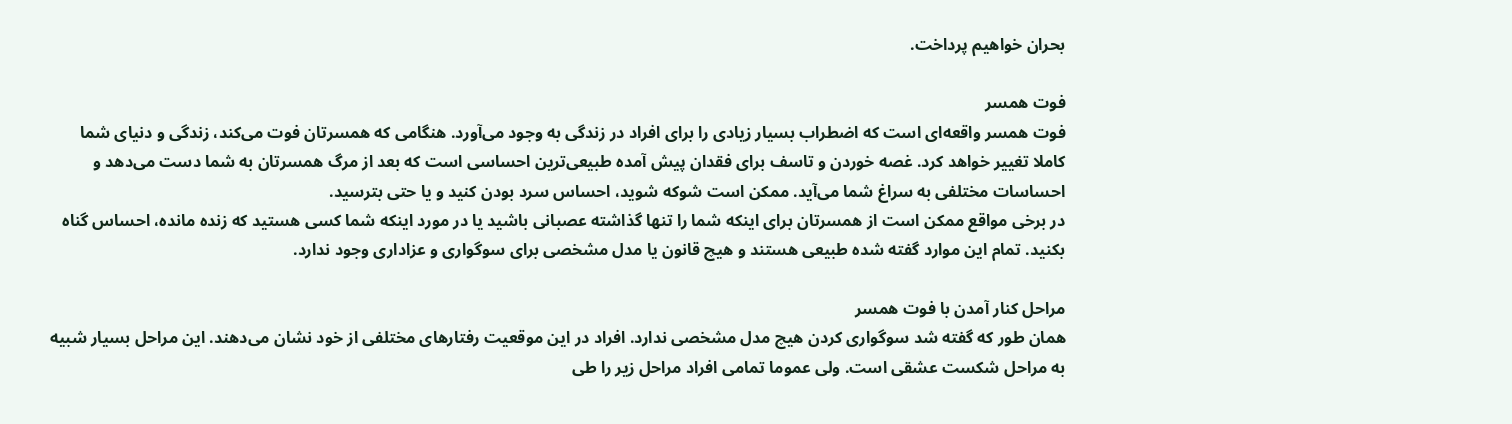بحران خواهیم پرداخت.

فوت همسر
فوت همسر واقعه‌ای است که اضطراب بسیار زیادی را برای افراد در زندگی به‌ وجود می‌آورد. هنگامی که همسرتان فوت می‌کند، زندگی و دنیای شما کاملا تغییر خواهد کرد. غصه خوردن و تاسف برای فقدان پیش آمده طبیعی‌ترین احساسی است که بعد از مرگ همسرتان به شما دست می‌دهد و احساسات مختلفی به سراغ شما می‌آید. ممکن است شوکه شوید، احساس سرد بودن کنید و یا حتی بترسید.
در برخی مواقع ممکن است از همسرتان برای اینکه شما را تنها گذاشته عصبانی باشید یا در مورد اینکه شما کسی هستید که زنده مانده، احساس گناه بکنید. تمام این موارد گفته شده طبیعی هستند و هیچ قانون یا مدل مشخصی برای سوگواری و عزاداری وجود ندارد.

مراحل کنار آمدن با فوت همسر
همان طور که گفته شد سوگواری کردن هیچ مدل مشخصی ندارد. افراد در این موقعیت رفتارهای مختلفی از خود نشان می‌دهند. این مراحل بسیار شبیه به مراحل شکست عشقی است. ولی عموما تمامی افراد مراحل زیر را طی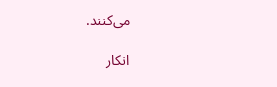می‌کنند.

انکار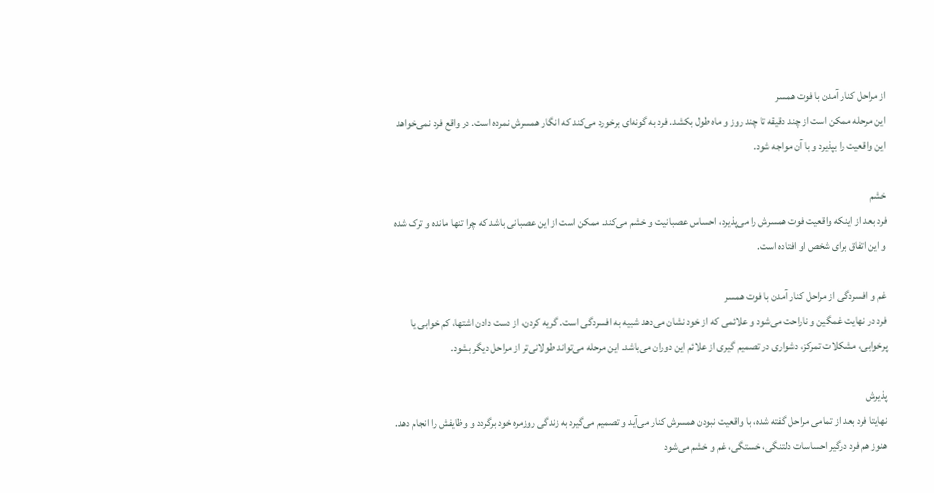از مراحل کنار آمدن با فوت همسر
این مرحله ممکن است از چند دقیقه تا چند روز و ماه طول بکشد. فرد به گونه‌ای برخورد می‌کند که انگار همسرش نمرده است. در واقع فرد نمی‌خواهد این واقعیت را بپذیرد و با آن مواجه شود.

خشم
فرد بعد از اینکه واقعیت فوت همسرش را می‌پذیرد، احساس عصبانیت و خشم می‌کند. ممکن است از این عصبانی باشد که چرا تنها مانده و ترک شده و این اتفاق برای شخص او افتاده است.

غم و افسردگی از مراحل کنار آمدن با فوت همسر
فرد در نهایت غمگین و ناراحت می‌شود و علائمی که از خود نشان می‌دهد شبیه به افسردگی است. گریه کردن، از دست دادن اشتها، کم خوابی یا پرخوابی، مشکلات تمرکز، دشواری در تصمیم گیری از علائم این دوران می‌باشد. این مرحله می‌تواند طولانی‌تر از مراحل دیگر بشود.

پذیرش
نهایتا فرد بعد از تمامی مراحل گفته شده، با واقعیت نبودن همسرش کنار می‌آید و تصمیم می‌گیرد به زندگی روزمره خود برگردد و وظایفش را انجام دهد. هنوز هم فرد درگیر احساسات دلتنگی، خستگی، غم و خشم می‌شود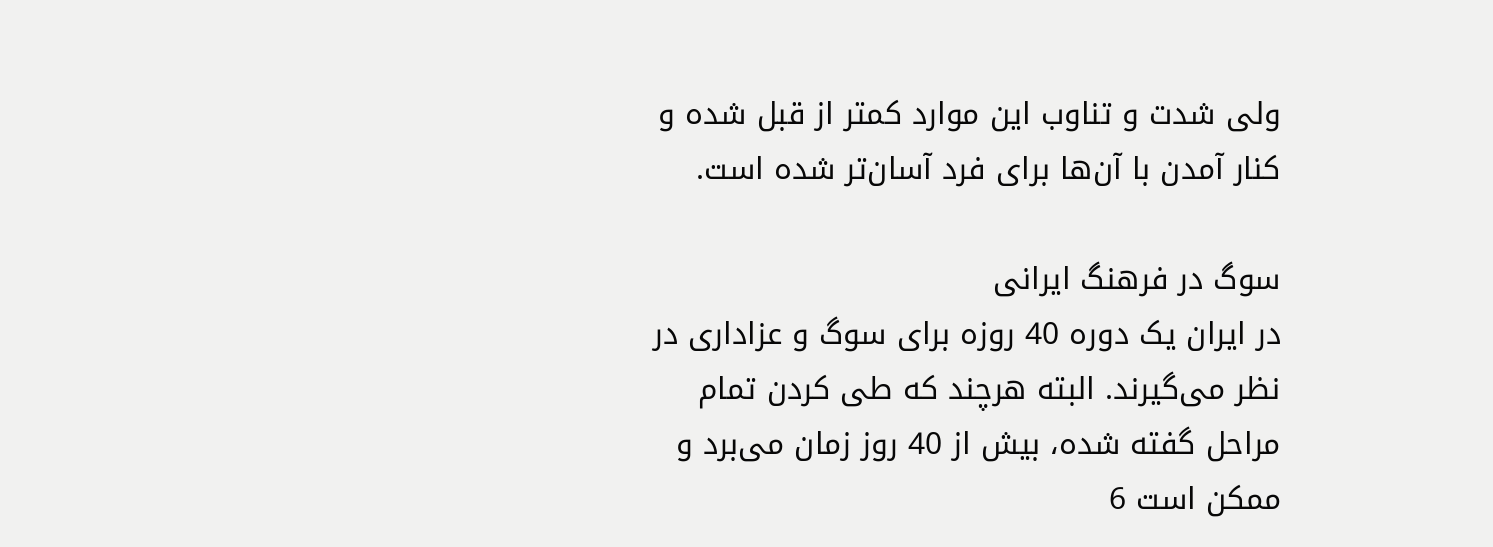ولی شدت و تناوب این موارد کمتر از قبل شده و کنار آمدن با آن‌ها برای فرد آسان‌تر شده است.

سوگ در فرهنگ ایرانی
در ایران یک دوره 40 روزه برای سوگ و عزاداری در نظر می‌گیرند. البته هرچند که طی کردن تمام مراحل گفته شده، بیش از 40 روز زمان می‌برد و ممکن است 6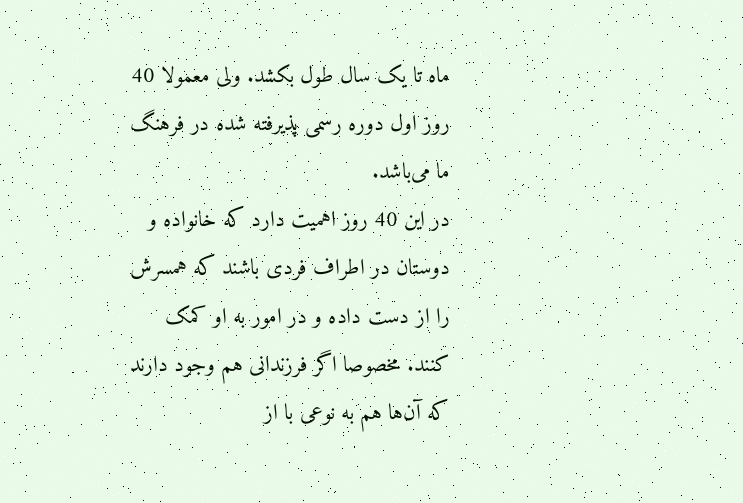ماه تا یک سال طول بکشد. ولی معمولا 40 روز اول دوره رسمی پذیرفته شده در فرهنگ ما می‌باشد.
در این 40 روز اهمیت دارد که خانواده و دوستان در اطراف فردی باشند که همسرش را از دست داده و در امور به او کمک کنند. مخصوصا اگر فرزندانی هم وجود دارند که آن‌ها هم به نوعی با از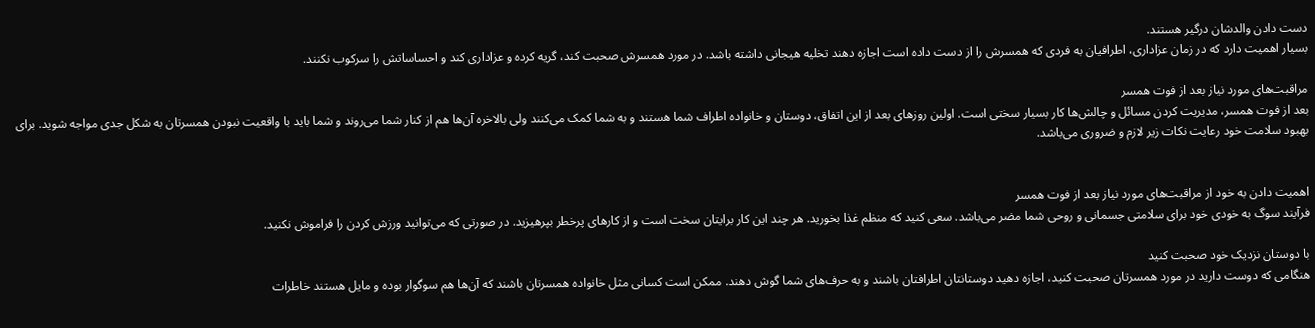دست دادن والدشان درگیر هستند.
بسیار اهمیت دارد که در زمان عزاداری، اطرافیان به فردی که همسرش را از دست داده است اجازه دهند تخلیه هیجانی داشته باشد. در مورد همسرش صحبت کند، گریه کرده و عزاداری کند و احساساتش را سرکوب نکنند.

مراقبت‌های مورد نیاز بعد از فوت همسر
بعد از فوت همسر، مدیریت کردن مسائل و چالش‌ها کار بسیار سختی است. اولین روزهای بعد از این اتفاق، دوستان و خانواده اطراف شما هستند و به شما کمک می‌کنند ولی بالاخره آن‌ها هم از کنار شما می‌روند و شما باید با واقعیت نبودن همسرتان به شکل جدی مواجه شوید. برای بهبود سلامت خود رعایت نکات زیر لازم و ضروری می‌باشد.


اهمیت دادن به خود از مراقبت‌های مورد نیاز بعد از فوت همسر
فرآیند سوگ به خودی خود برای سلامتی جسمانی و روحی شما مضر می‌باشد. سعی کنید که منظم غذا بخورید. هر چند این کار برایتان سخت است و از کارهای پرخطر بپرهیزید. در صورتی که می‌توانید ورزش کردن را فراموش نکنید.

با دوستان نزدیک خود صحبت کنید
هنگامی که دوست دارید در مورد همسرتان صحبت کنید، اجازه دهید دوستانتان اطرافتان باشند و به حرف‌های شما گوش دهند. ممکن است کسانی مثل خانواده همسرتان باشند که آن‌ها هم سوگوار بوده و مایل هستند خاطرات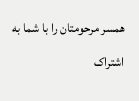همسر مرحومتان را با شما به اشتراک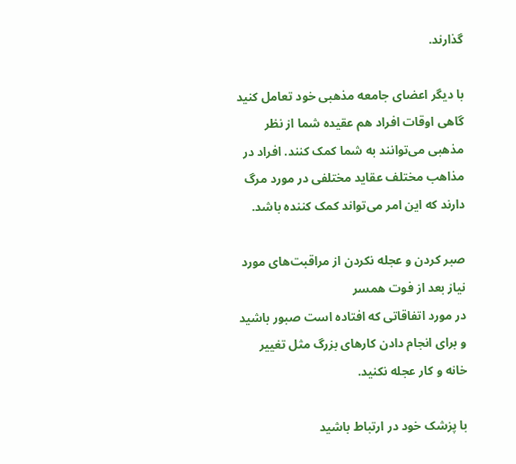گذارند.

با دیگر اعضای جامعه مذهبی خود تعامل کنید
گاهی اوقات افراد هم عقیده شما از نظر مذهبی می‌توانند به شما کمک کنند. افراد در مذاهب مختلف عقاید مختلفی در مورد مرگ دارند که این امر می‌تواند کمک کننده باشد.

صبر کردن و عجله نکردن از مراقبت‌های مورد نیاز بعد از فوت همسر
در مورد اتفاقاتی که افتاده است صبور باشید و برای انجام دادن کارهای بزرگ مثل تغییر خانه و کار عجله نکنید.

با پزشک خود در ارتباط باشید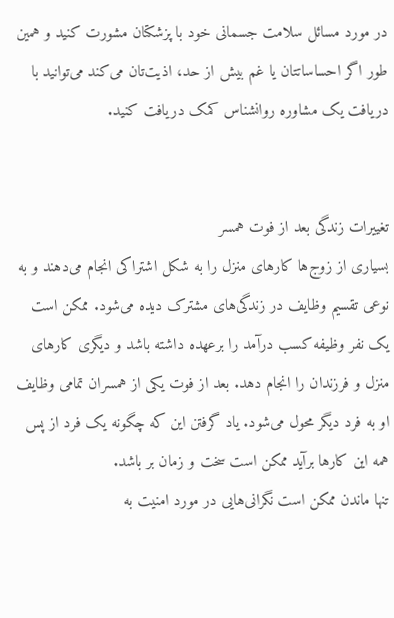در مورد مسائل سلامت جسمانی خود با پزشکتان مشورت کنید و همین طور اگر احساساتتان یا غم بیش از حد، اذیت‌تان می‌کند می‌توانید با دریافت یک مشاوره روانشناس کمک دریافت کنید.


تغییرات زندگی بعد از فوت همسر
بسیاری از زوج‌ها کارهای منزل را به شکل اشتراکی انجام می‌دهند و به نوعی تقسیم وظایف در زندگی‌های مشترک دیده می‌شود. ممکن است یک نفر وظیفه کسب درآمد را برعهده داشته باشد و دیگری کارهای منزل و فرزندان را انجام دهد. بعد از فوت یکی از همسران تمامی وظایف او به فرد دیگر محول می‌شود. یاد گرفتن این که چگونه یک فرد از پس همه این کارها برآید ممکن است سخت و زمان بر باشد.
تنها ماندن ممکن است نگرانی‌هایی در مورد امنیت به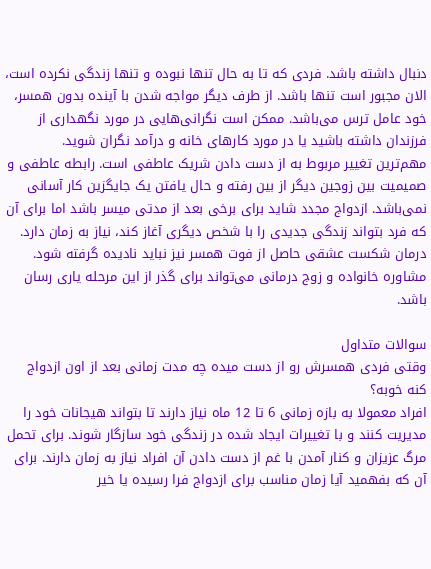دنبال داشته باشد. فردی که تا به حال تنها نبوده و تنها زندگی نکرده است، الان مجبور است تنها باشد. از طرف دیگر مواجه شدن با آینده بدون همسر، خود عامل ترس می‌باشد. ممکن است نگرانی‌هایی در مورد نگهداری از فرزندان داشته باشید یا در مورد کارهای خانه و درآمد نگران شوید.
مهم‌ترین تغییر مربوط به از دست دادن شریک عاطفی است. رابطه عاطفی و صمیمیت بین زوجین دیگر از بین رفته و حال یافتن یک جایگزین کار آسانی نمی‌باشد. ازدواج مجدد شاید برای برخی بعد از مدتی میسر باشد اما برای آن که فرد بتواند زندگی جدیدی را با شخص دیگری آغاز کند، نیاز به زمان دارد. درمان شکست عشقی حاصل از فوت همسر نیز نباید نادیده گرفته شود. مشاوره خانواده و زوج درمانی می‌تواند برای گذر از این مرحله یاری رسان باشد.

سوالات متداول
وقتی فردی همسرش رو از دست میده چه مدت زمانی بعد از اون ازدواج کنه خوبه؟
افراد معمولا به بازه زمانی 6 تا 12 ماه نیاز دارند تا بتواند هیجانات خود را مدیریت کنند و با تغییرات ایجاد شده در زندگی خود سازگار شوند. برای تحمل مرگ عزیزان و کنار آمدن با غم از دست دادن آن افراد نیاز به زمان دارند. برای آن که بفهمید آیا زمان مناسب برای ازدواج فرا رسیده یا خیر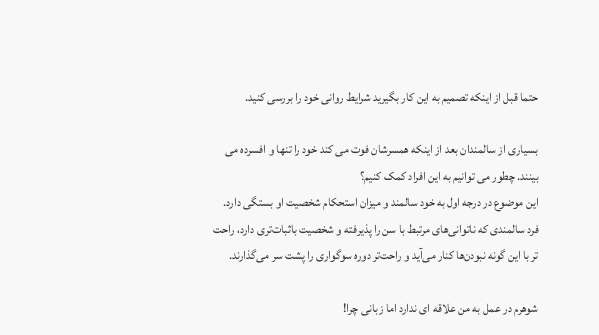حتما قبل از اینکه تصمیم به این کار بگیرید شرایط روانی خود را بررسی کنید.

بسیاری از سالمندان بعد از اینکه همسرشان فوت می کند خود را تنها و افسرده می بینند. چطور می توانیم به این افراد کمک کنیم؟
این موضوع در درجه اول به خود سالمند و میزان استحکام شخصیت او بستگی دارد. فرد سالمندی که ناتوانی‌های مرتبط با سن را پذیرفته و شخصیت باثبات‌تری دارد، راحت تر با این گونه نبودن‌ها کنار می‌آید و راحت‌تر دوره سوگواری را پشت سر می‌گذارند.

شوهرم در عمل به من علاقه ای ندارد اما زبانی چرا!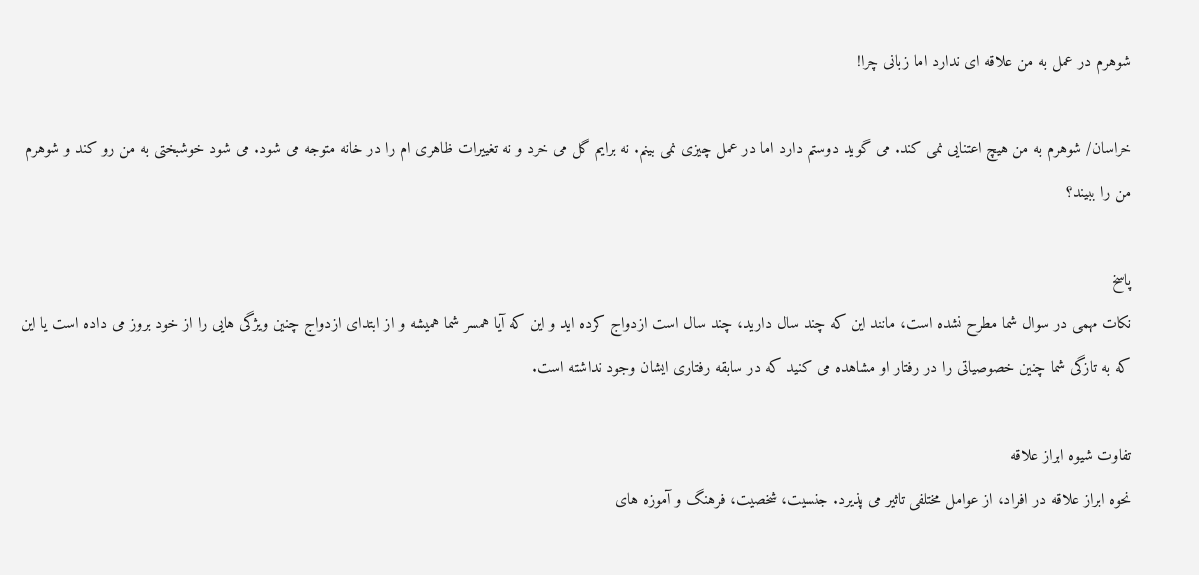شوهرم در عمل به من علاقه ای ندارد اما زبانی چرا!

خراسان/ شوهرم به من هیچ اعتنایی نمی کند. می گوید دوستم دارد اما در عمل چیزی نمی بینم. نه برایم گل می خرد و نه تغییرات ظاهری ام را در خانه متوجه می شود. می شود خوشبختی به من رو کند و شوهرم من را ببیند؟

پاسخ
نکات مهمی در سوال شما مطرح نشده است، مانند این که چند سال دارید، چند سال است ازدواج کرده اید و این که آیا همسر شما همیشه و از ابتدای ازدواج چنین ویژگی هایی را از خود بروز می داده است یا این که به تازگی شما چنین خصوصیاتی را در رفتار او مشاهده می کنید که در سابقه رفتاری ایشان وجود نداشته است.

تفاوت شیوه ابراز علاقه
نحوه ابراز علاقه در افراد، از عوامل مختلفی تاثیر می پذیرد. جنسیت، شخصیت، فرهنگ و آموزه های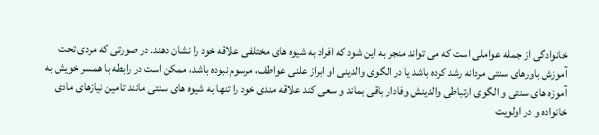خانوادگی از جمله عواملی است که می تواند منجر به این شود که افراد به شیوه های مختلفی علاقه خود را نشان دهند. در صورتی که مردی تحت آموزش باورهای سنتی مردانه رشد کرده باشد یا در الگوی والدینی او ابراز علنی عواطف، مرسوم نبوده باشد، ممکن است در رابطه با همسر خویش به آموزه های سنتی و الگوی ارتباطی والدینش وفادار باقی بماند و سعی کند علاقه مندی خود را تنها به شیوه های سنتی مانند تامین نیازهای مادی خانواده و در اولویت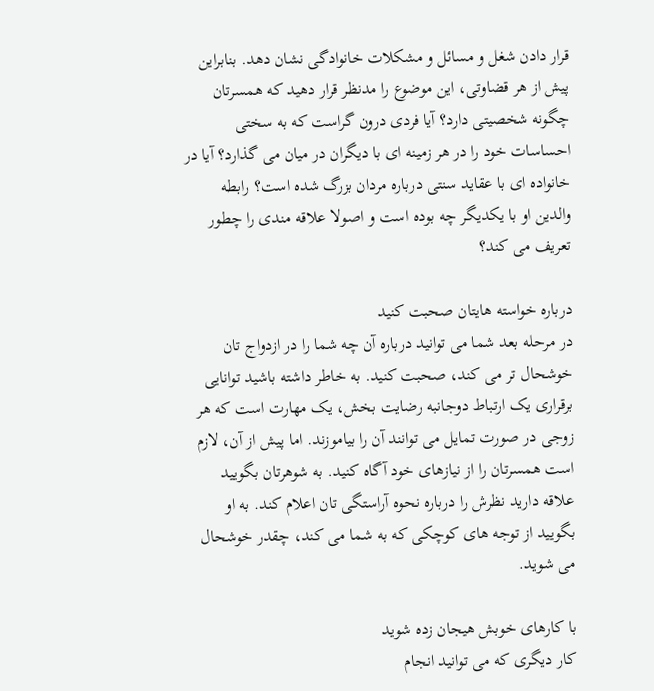قرار دادن شغل و مسائل و مشکلات خانوادگی نشان دهد. بنابراین پیش از هر قضاوتی، این موضوع را مدنظر قرار دهید که همسرتان چگونه شخصیتی دارد؟ آیا فردی درون گراست که به سختی احساسات خود را در هر زمینه ای با دیگران در میان می گذارد؟ آیا در خانواده ای با عقاید سنتی درباره مردان بزرگ شده است؟ رابطه والدین او با یکدیگر چه بوده است و اصولا علاقه مندی را چطور تعریف می کند؟

درباره خواسته هایتان صحبت کنید
در مرحله بعد شما می توانید درباره آن چه شما را در ازدواج تان خوشحال تر می کند، صحبت کنید. به خاطر داشته باشید توانایی برقراری یک ارتباط دوجانبه رضایت بخش، یک مهارت است که هر زوجی در صورت تمایل می توانند آن را بیاموزند. اما پیش از آن، لازم است همسرتان را از نیازهای خود آگاه کنید. به شوهرتان بگویید علاقه دارید نظرش را درباره نحوه آراستگی تان اعلام کند. به او بگویید از توجه های کوچکی که به شما می کند، چقدر خوشحال می شوید.

با کارهای خوبش هیجان زده شوید
کار دیگری که می توانید انجام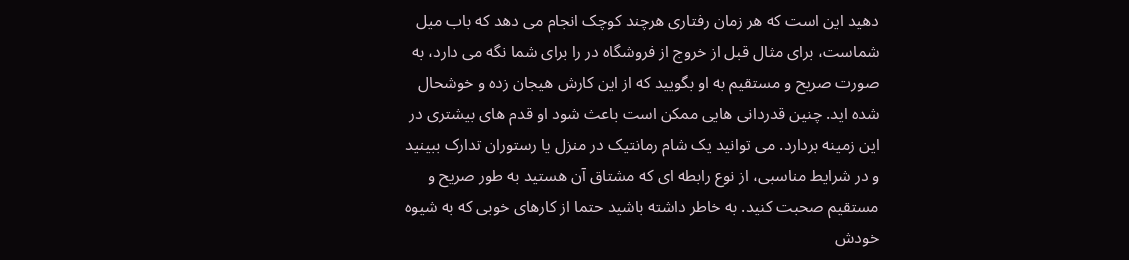دهید این است که هر زمان رفتاری هرچند کوچک انجام می دهد که باب میل شماست، برای مثال قبل از خروج از فروشگاه در را برای شما نگه می دارد، به صورت صریح و مستقیم به او بگویید که از این کارش هیجان زده و خوشحال شده اید. چنین قدردانی هایی ممکن است باعث شود او قدم های بیشتری در این زمینه بردارد. می توانید یک شام رمانتیک در منزل یا رستوران تدارک ببینید و در شرایط مناسبی، از نوع رابطه ای که مشتاق آن هستید به طور صریح و مستقیم صحبت کنید. به خاطر داشته باشید حتما از کارهای خوبی که به شیوه خودش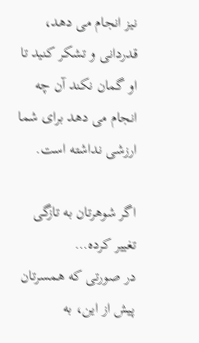نیز انجام می دهد، قدردانی و تشکر کنید تا او گمان نکند آن چه انجام می دهد برای شما ارزشی نداشته است.

اگر شوهرتان به تازگی تغییر کرده…
در صورتی که همسرتان پیش از این، به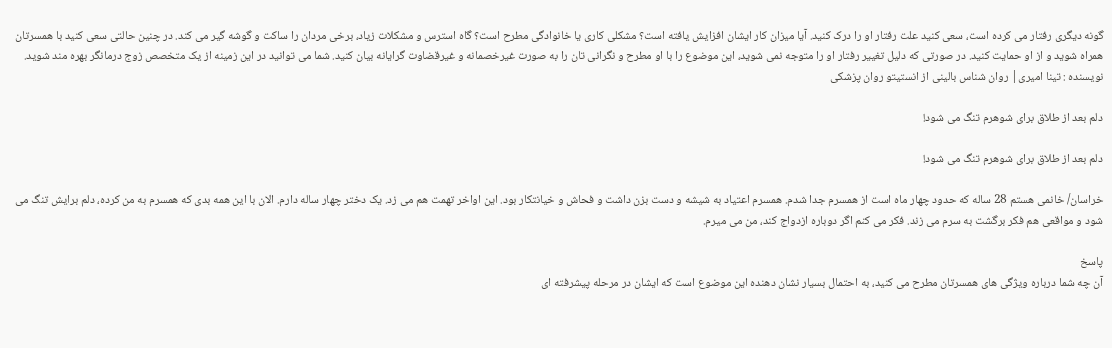گونه دیگری رفتار می کرده است، سعی کنید علت رفتار او را درک کنید. آیا میزان کار ایشان افزایش یافته است؟ مشکلی کاری یا خانوادگی مطرح است؟ گاه استرس و مشکلات زیاد، برخی مردان را ساکت و گوشه گیر می کند. در چنین حالتی سعی کنید با همسرتان همراه شوید و از او حمایت کنید. در صورتی که دلیل تغییر رفتار او را متوجه نمی شوید، این موضوع را با او مطرح و نگرانی تان را به صورت غیرخصمانه و غیرقضاوت گرایانه بیان کنید. شما می توانید در این زمینه از یک متخصص زوج درمانگر بهره مند شوید.
نویسنده : تینا امیری| روان شناس بالینی از انستیتو روان پزشکی

دلم بعد از طلاق برای شوهرم تنگ می شود!

دلم بعد از طلاق برای شوهرم تنگ می شود!

خراسان/ خانمی هستم 28 ساله که حدود چهار ماه است از همسرم جدا شدم. همسرم اعتیاد به شیشه و دست بزن داشت و فحاش و خیانتکار بود. این اواخر تهمت هم می زد. یک دختر چهار ساله دارم. الان با این همه بدی که همسرم به من کرده، دلم برایش تنگ می شود و مواقعی هم فکر برگشت به سرم می زند. فکر می کنم اگر دوباره ازدواج کند، من می میرم.

پاسخ
آن چه شما درباره ویژگی های همسرتان مطرح می کنید، به احتمال بسیار نشان دهنده این موضوع است که ایشان در مرحله پیشرفته ای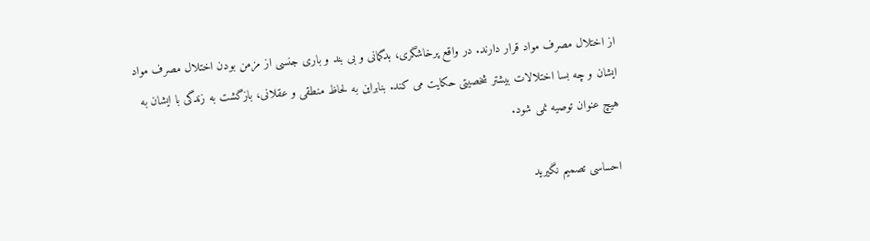از اختلال مصرف مواد قرار دارند. در واقع پرخاشگری، بدگمانی و بی بند و باری جنسی از مزمن بودن اختلال مصرف مواد ایشان و چه بسا اختلالات بیشتر شخصیتی حکایت می کند. بنابراین به لحاظ منطقی و عقلانی، بازگشت به زندگی با ایشان به هیچ عنوان توصیه نمی شود.

احساسی تصمیم نگیرید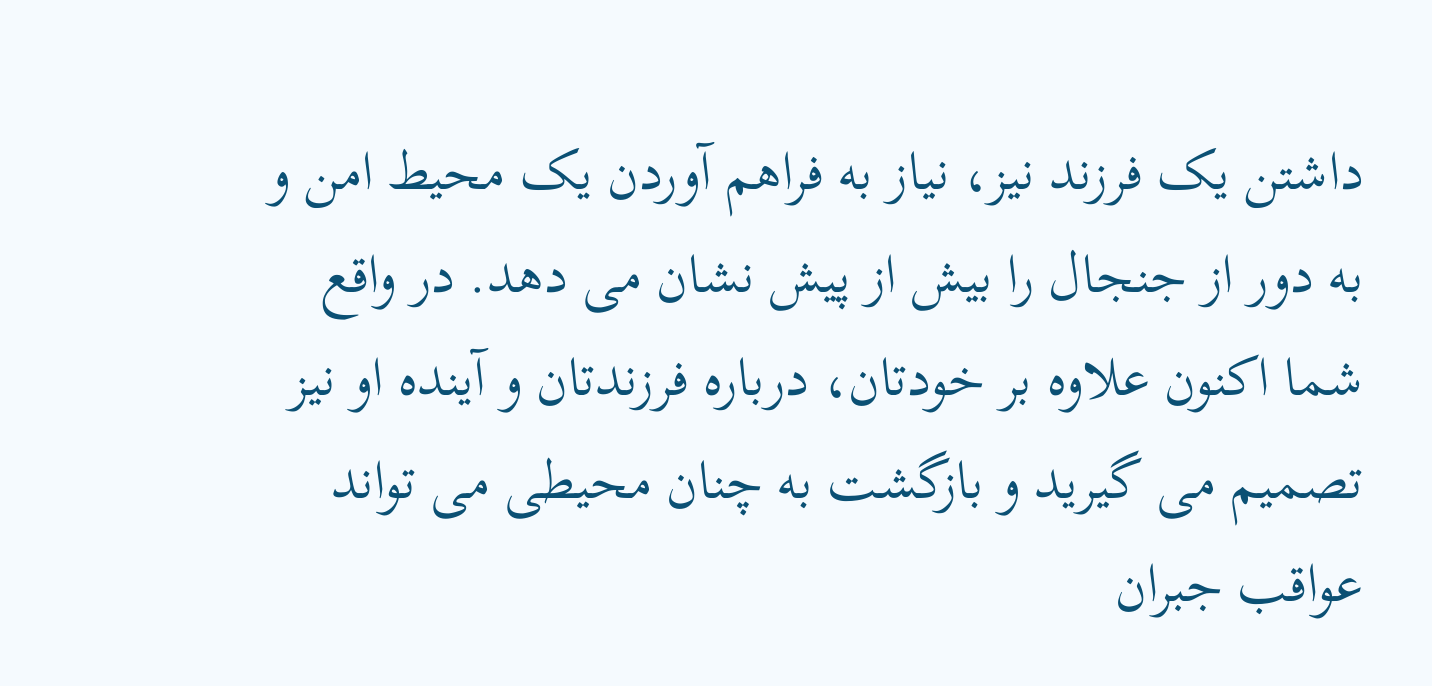داشتن یک فرزند نیز، نیاز به فراهم آوردن یک محیط امن و به دور از جنجال را بیش از پیش نشان می دهد. در واقع شما اکنون علاوه بر خودتان، درباره فرزندتان و آینده او نیز تصمیم می گیرید و بازگشت به چنان محیطی می تواند عواقب جبران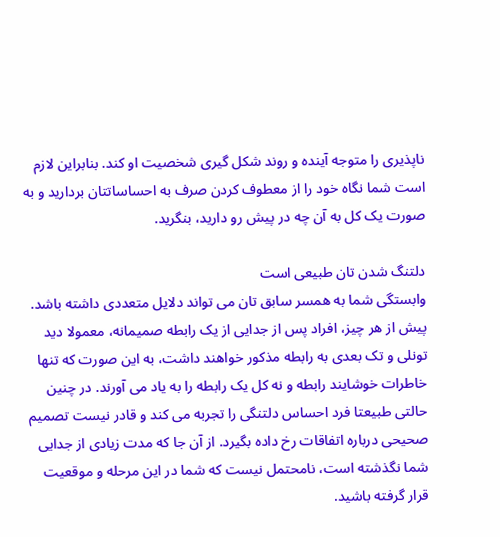ناپذیری را متوجه آینده و روند شکل گیری شخصیت او کند. بنابراین لازم است شما نگاه خود را از معطوف کردن صرف به احساساتتان بردارید و به صورت یک کل به آن چه در پیش رو دارید، بنگرید.

دلتنگ شدن تان طبیعی است
وابستگی شما به همسر سابق تان می تواند دلایل متعددی داشته باشد. پیش از هر چیز، افراد پس از جدایی از یک رابطه صمیمانه، معمولا دید تونلی و تک بعدی به رابطه مذکور خواهند داشت، به این صورت که تنها خاطرات خوشایند رابطه و نه کل یک رابطه را به یاد می آورند. در چنین حالتی طبیعتا فرد احساس دلتنگی را تجربه می کند و قادر نیست تصمیم صحیحی درباره اتفاقات رخ داده بگیرد. از آن جا که مدت زیادی از جدایی شما نگذشته است، نامحتمل نیست که شما در این مرحله و موقعیت قرار گرفته باشید.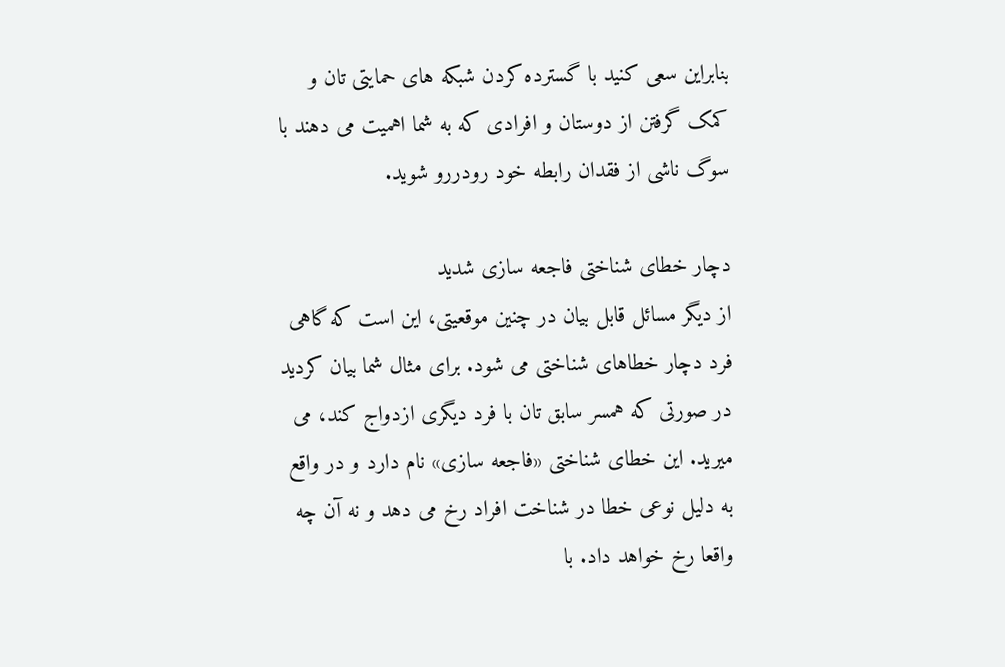بنابراین سعی کنید با گسترده کردن شبکه های حمایتی تان و کمک گرفتن از دوستان و افرادی که به شما اهمیت می دهند با سوگ ناشی از فقدان رابطه خود رودررو شوید.

دچار خطای شناختی فاجعه سازی شدید
از دیگر مسائل قابل بیان در چنین موقعیتی، این است که گاهی فرد دچار خطاهای شناختی می شود. برای مثال شما بیان کردید در صورتی که همسر سابق تان با فرد دیگری ازدواج کند، می میرید. این خطای شناختی «فاجعه سازی» نام دارد و در واقع به دلیل نوعی خطا در شناخت افراد رخ می دهد و نه آن چه واقعا رخ خواهد داد. با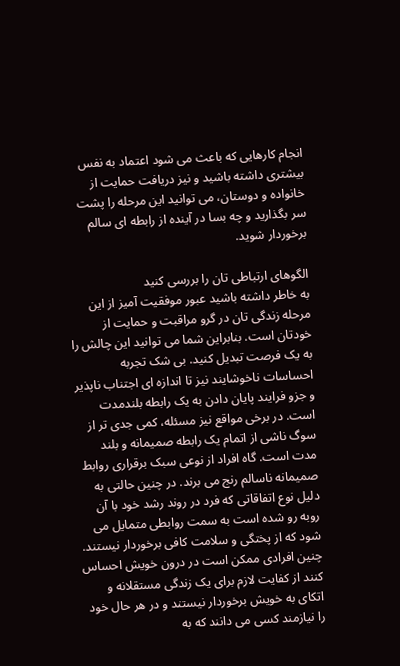انجام کارهایی که باعث می شود اعتماد به نفس بیشتری داشته باشید و نیز دریافت حمایت از خانواده و دوستان، می توانید این مرحله را پشت سر بگذارید و چه بسا در آینده از رابطه ای سالم برخوردار شوید.

الگوهای ارتباطی تان را بررسی کنید
به خاطر داشته باشید عبور موفقیت آمیز از این مرحله زندگی تان در گرو مراقبت و حمایت از خودتان است. بنابراین شما می توانید این چالش را به یک فرصت تبدیل کنید. بی شک تجربه احساسات ناخوشایند نیز تا اندازه ای اجتناب ناپذیر و جزو فرایند پایان دادن به یک رابطه بلندمدت است. در برخی مواقع نیز مسئله، کمی جدی تر از سوگ ناشی از اتمام یک رابطه صمیمانه و بلند مدت است. گاه افراد از نوعی سبک برقراری روابط صمیمانه ناسالم رنج می برند. در چنین حالتی به دلیل نوع اتفاقاتی که فرد در روند رشد خود با آن روبه رو شده است به سمت روابطی متمایل می شود که از پختگی و سلامت کافی برخوردار نیستند. چنین افرادی ممکن است در درون خویش احساس کنند از کفایت لازم برای یک زندگی مستقلانه و اتکای به خویش برخوردار نیستند و در هر حال خود را نیازمند کسی می دانند که به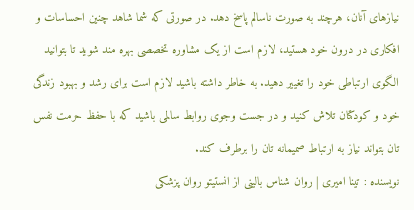نیازهای آنان، هرچند به صورت ناسالم پاسخ دهد. در صورتی که شما شاهد چنین احساسات و افکاری در درون خود هستید، لازم است از یک مشاوره تخصصی بهره مند شوید تا بتوانید الگوی ارتباطی خود را تغییر دهید. به خاطر داشته باشید لازم است برای رشد و بهبود زندگی خود و کودکتان تلاش کنید و در جست وجوی روابط سالمی باشید که با حفظ حرمت نفس تان بتواند نیاز به ارتباط صمیمانه تان را برطرف کند.
نویسنده : تینا امیری | روان شناس بالینی از انستیتو روان پزشکی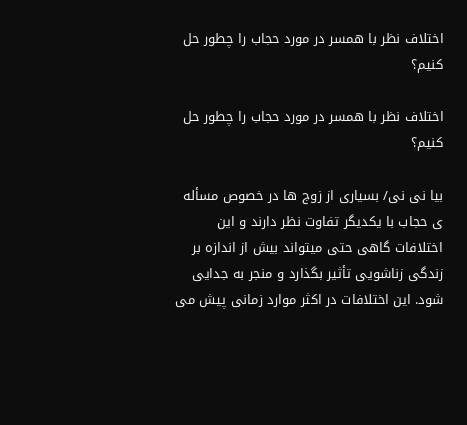اختلاف نظر با همسر در مورد حجاب را چطور حل کنیم؟

اختلاف نظر با همسر در مورد حجاب را چطور حل کنیم؟

بیا نی نی/ بسیاری از زوج ها در خصوص مسأله ی حجاب با یکدیگر تفاوت نظر دارند و این اختلافات گاهی حتی میتواند بیش از اندازه بر زندگی زناشویی تأثیر بگذارد و منجر به جدایی شود. این اختلافات در اکثر موارد زمانی پیش می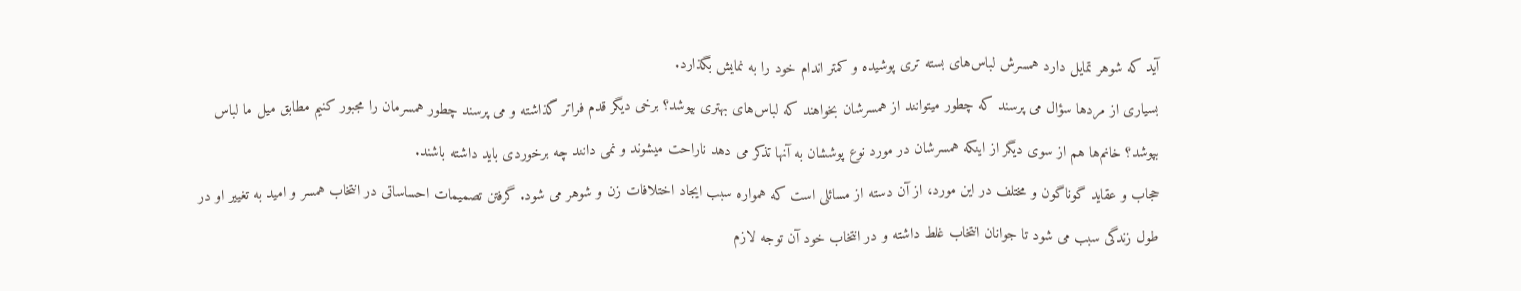آید که شوهر تمایل دارد همسرش لباس‌های بسته تری پوشیده و کمتر اندام خود را به نمایش بگذارد.
بسیاری از مردها سؤال می پرسند که چطور میتوانند از همسرشان بخواهند که لباس‌های بهتری بپوشد؟ برخی دیگر قدم فراتر گذاشته و می پرسند چطور همسرمان را مجبور کنیم مطابق میل ما لباس بپوشد؟ خانم‌ها هم از سوی دیگر از اینکه همسرشان در مورد نوع پوششان به آنها تذکر می دهد ناراحت میشوند و نمی دانند چه برخوردی باید داشته باشند.
حجاب و عقاید گوناگون و مختلف در این مورد، از آن دسته از مسائلی است که همواره سبب ایجاد اختلافات زن و شوهر می شود. گرفتن تصمیمات احساساتی در انتخاب همسر و امید به تغییر او در طول زندگی سبب می شود تا جوانان انتخاب غلط داشته و در انتخاب خود آن توجه لازم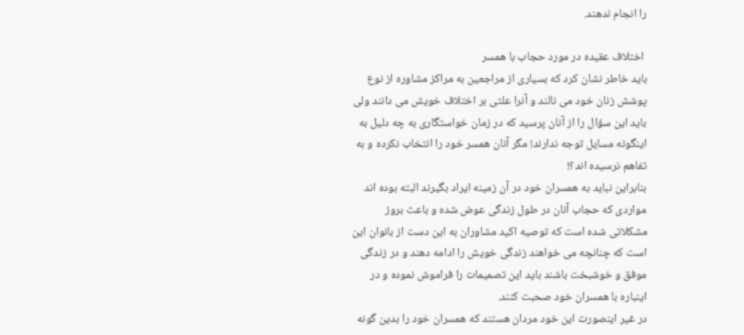را انجام ندهند.

 اختلاف عقیده در مورد حجاب با همسر
باید خاطر نشان کرد که بسیاری از مراجعین به مراکز مشاوره از نوع پوشش زنان خود می نالند و آنرا علتی بر اختلاف خویش می دانند ولی باید این سؤال را از آنان پرسید که در زمان خواستگاری به چه دلیل به اینگونه مسایل توجه ندارند! مگر آنان همسر خود را انتخاب نکرده و به تفاهم نرسیده اند؟!
بنابراین نباید به همسران خود در آن زمینه ایراد بگیرند البته بوده اند مواردی که حجاب آنان در طول زندگی عوض شده و باعث بروز مشکلاتی شده است که توصیه اکید مشاوران به این دست از بانوان این است که چنانچه می خواهند زندگی خویش را ادامه دهند و در زندگی موفق و خوشبخت باشند باید این تصمیمات را فراموش نموده و در اینباره با همسران خود صحبت کنند.
در غیر اینصورت این خود مردان هستند که همسران خود را بدین گونه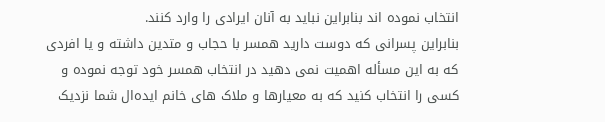انتخاب نموده اند بنابراین نباید به آنان ایرادی را وارد کنند.
بنابراین پسرانی که دوست دارید همسر با حجاب و متدین داشته و یا افردی که به این مسأله اهمیت نمی دهید در انتخاب همسر خود توجه نموده و کسی را انتخاب کنید که به معیارها و ملاک های خانم ایده‌ال شما نزدیک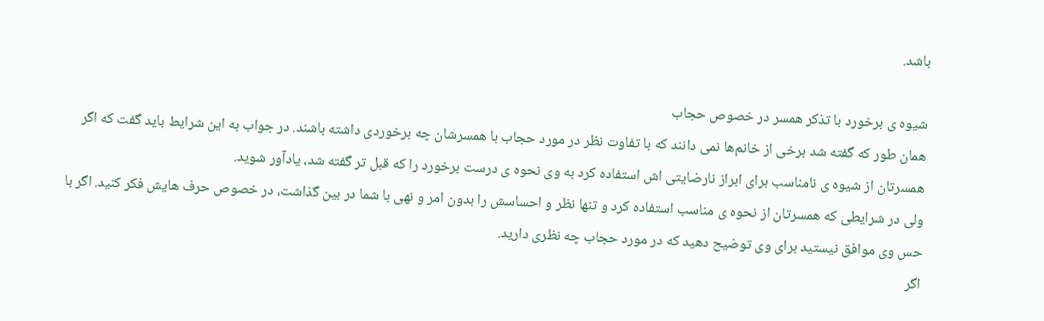باشد.

شیوه ی برخورد با تذکر همسر در خصوص حجاب
همان طور که گفته شد برخی از خانم‌ها نمی دانند که با تفاوت نظر در مورد حجاب با همسرشان چه برخوردی داشته باشند. در جواب به این شرایط باید گفت که اگر همسرتان از شیوه ی نامناسب برای ابراز نارضایتی اش استفاده کرد به وی نحوه ی درست برخورد را که قبل تر گفته شد، یادآور شوید.
ولی در شرایطی که همسرتان از نحوه ی مناسب استفاده کرد و تنها نظر و احساسش را بدون امر و نهی با شما در بین گذاشت، در خصوص حرف هایش فکر کنید. اگر با حس وی موافق نیستید برای وی توضیح دهید که در مورد حجاب چه نظری دارید.
اگر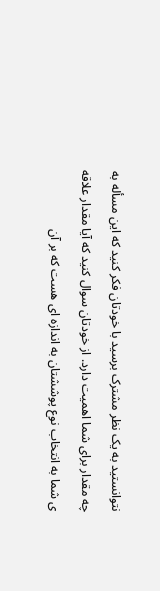نتوانستید به یک نظر مشترک برسید با خودتان فکر کنید که این مسأله به چه مقدار برای شما اهمیت دارد. از خودتان سوال کنید که آیا مقدار علاقه ی شما به انتخاب نوع پوششتان به اندازه ای هست که بر آن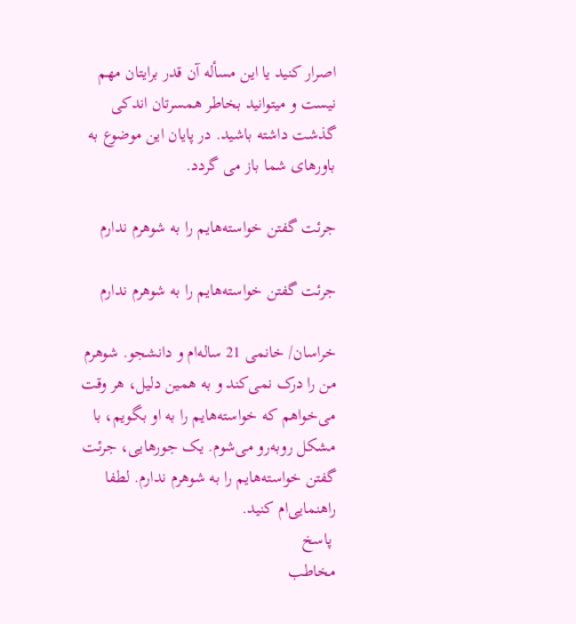اصرار کنید یا این مسأله آن قدر برایتان مهم نیست و میتوانید بخاطر همسرتان اندکی گذشت داشته باشید. در پایان این موضوع به باورهای شما باز می گردد.

جرئت گفتن خواسته‌هایم را به شوهرم ندارم

جرئت گفتن خواسته‌هایم را به شوهرم ندارم

خراسان/ خانمی 21 ساله‌ام و دانشجو. شوهرم من را درک نمی‌کند و به همین دلیل، هر وقت می‌خواهم که خواسته‌هایم را به او بگویم، با مشکل روبه‌رو می‌شوم. یک جورهایی، جرئت گفتن خواسته‌هایم را به شوهرم ندارم. لطفا راهنمایی‌ام کنید.
 پاسخ
مخاطب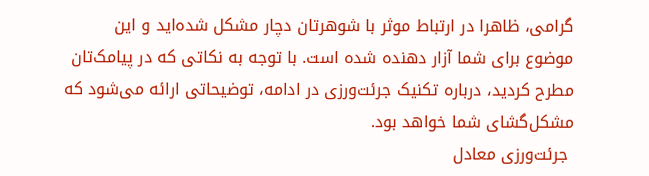گرامی، ظاهرا در ارتباط موثر با شوهرتان دچار مشکل شده‌اید و این موضوع برای شما آزار دهنده شده است. با توجه به نکاتی که در پیامک‌تان مطرح کردید، درباره تکنیک جرئت‌ورزی در ادامه، توضیحاتی ارائه می‌شود که مشکل‌گشای شما خواهد بود.
 جرئت‌ورزی معادل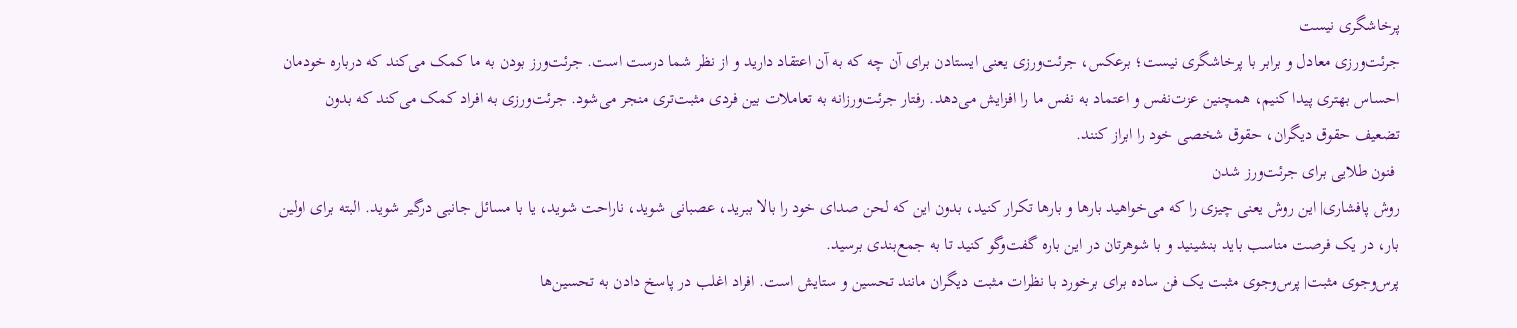پرخاشگری نیست
جرئت‌ورزی معادل و برابر با پرخاشگری نیست؛ برعکس، جرئت‌ورزی یعنی ایستادن برای آن چه که به آن اعتقاد دارید و از نظر شما درست است. جرئت‌ورز بودن به ما کمک می‌کند که درباره خودمان احساس بهتری پیدا کنیم، همچنین عزت‌نفس و اعتماد به نفس ما را افزایش می‌دهد. رفتار جرئت‌ورزانه به تعاملات بین فردی مثبت‌تری منجر می‌شود. جرئت‌ورزی به افراد کمک می‌کند که بدون تضعیف حقوق دیگران، حقوق شخصی خود را ابراز کنند.
 فنون طلایی برای جرئت‌ورز شدن
روش پافشاری| این روش یعنی چیزی را که می‌خواهید بارها و بارها تکرار کنید، بدون این که لحن صدای خود را بالا ببرید، عصبانی شوید، ناراحت شوید، یا با مسائل جانبی درگیر شوید. البته برای اولین بار، در یک فرصت مناسب باید بنشینید و با شوهرتان در این باره گفت‌و‌گو کنید تا به جمع‌بندی برسید.
پرس‌و‌جوی مثبت| پرس‌و‌جوی مثبت یک فن ساده برای برخورد با نظرات مثبت دیگران مانند تحسین و ستایش است. افراد اغلب در پاسخ دادن به تحسین‌ها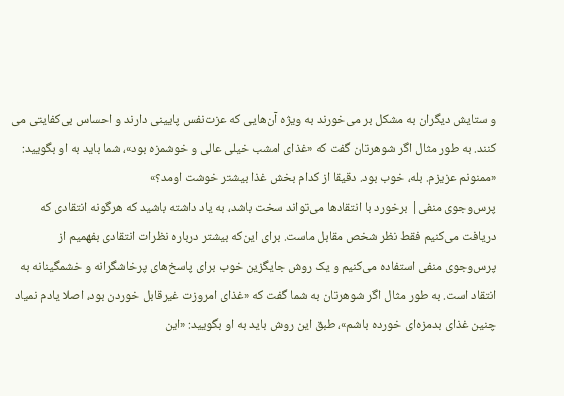و ستایش دیگران به مشکل بر می‌خورند به ویژه آن‌هایی که عزت‌نفس پایینی دارند و احساس بی‌کفایتی می کنند. به طور مثال اگر شوهرتان گفت که «غذای امشب خیلی عالی و خوشمزه بود»، شما باید به او بگویید: «ممنونم عزیزم. بله، خوب بود. دقیقا از کدام بخش غذا بیشتر خوشت اومد؟»
پرس‌و‌جوی منفی| برخورد با انتقادها می‌تواند سخت باشد، به یاد داشته باشید که هرگونه انتقادی که دریافت می‌کنیم فقط نظر شخص مقابل ماست. برای این‌که بیشتر درباره نظرات انتقادی بفهمیم از پرس‌و‌جوی منفی استفاده می‌کنیم و یک روش جایگزین خوب برای پاسخ‌های پرخاشگرانه و خشمگینانه به انتقاد است. به طور مثال اگر شوهرتان به شما گفت که «غذای امروزت غیرقابل خوردن بود، اصلا یادم نمیاد چنین غذای بدمزه‌ای خورده باشم»، طبق این روش باید به او بگویید: «این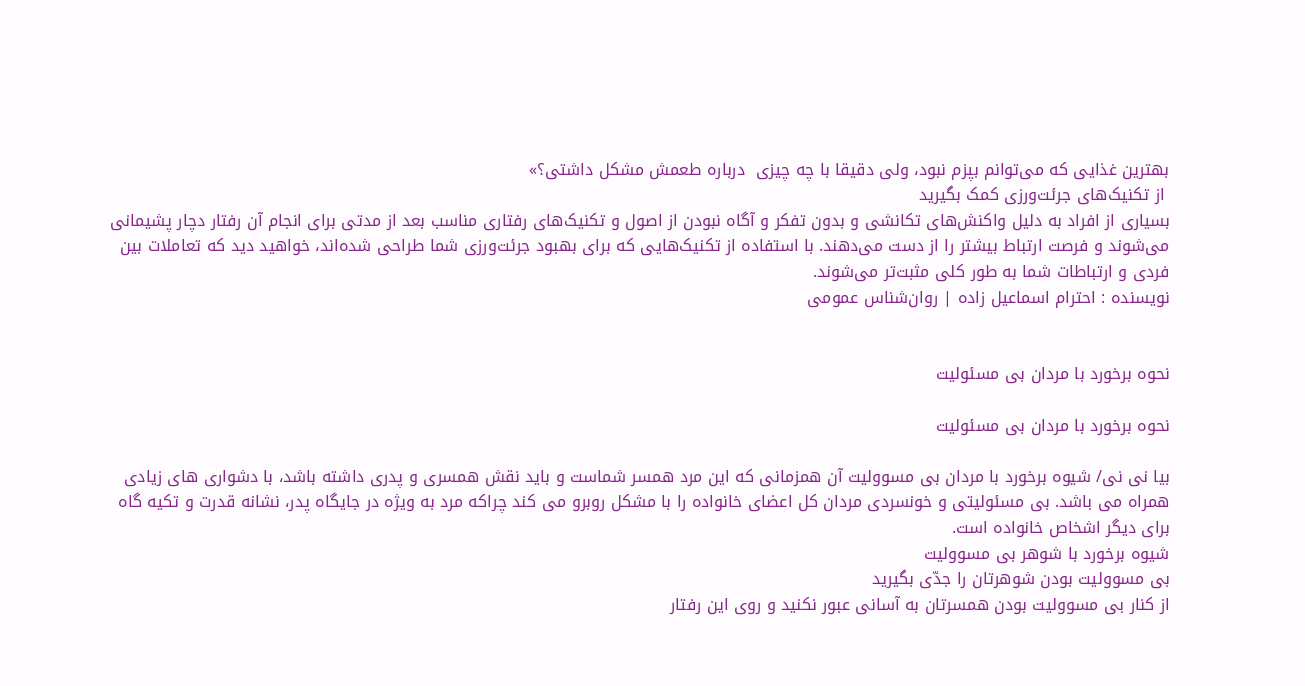بهترین غذایی که می‌توانم بپزم نبود، ولی دقیقا با چه چیزی  درباره طعمش مشکل داشتی؟»
 از تکنیک‌های جرئت‌ورزی کمک بگیرید
بسیاری از افراد به دلیل واکنش‌های تکانشی و بدون تفکر و آگاه نبودن از اصول و تکنیک‌های رفتاری مناسب بعد از مدتی برای انجام آن رفتار دچار پشیمانی می‌شوند و فرصت ارتباط بیشتر را از دست می‌دهند. با استفاده از تکنیک‌هایی که برای بهبود جرئت‌ورزی شما طراحی شده‌اند، خواهید دید که تعاملات بین فردی و ارتباطات شما به طور کلی مثبت‌تر می‌شوند.
نویسنده : احترام اسماعیل زاده | روان‌شناس عمومی


نحوه برخورد با مردان بی مسئولیت

نحوه برخورد با مردان بی مسئولیت

بیا نی نی/ شیوه برخورد با مردان بی مسوولیت آن همزمانی که این مرد همسر شماست و باید نقش همسری و پدری داشته باشد، با دشواری های زیادی همراه می باشد. بی مسئولیتی و خونسردی مردان کل اعضای خانواده را با مشکل روبرو می کند چرا‌که مرد به ویژه در جایگاه پدر، نشانه قدرت و تکیه گاه برای دیگر اشخاص خانواده است.
شیوه برخورد با شوهر بی مسوولیت
بی مسوولیت بودن شوهرتان را جدّی بگیرید
از کنار بی مسوولیت بودن همسرتان به آسانی عبور نکنید و روی این رفتار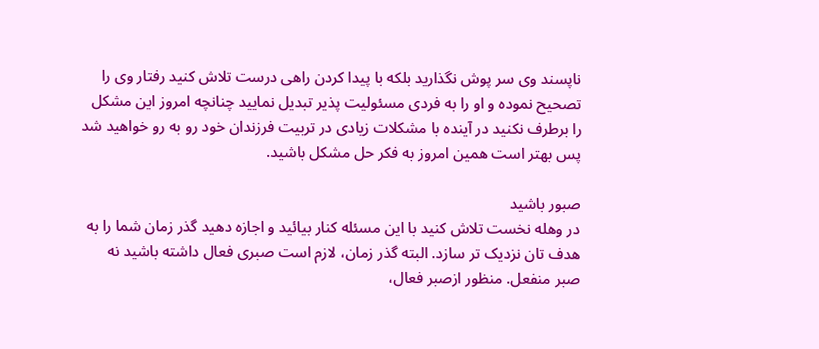ناپسند وی سر پوش نگذارید بلکه با پیدا کردن راهی درست تلاش کنید رفتار وی را تصحیح نموده و او را به فردی مسئولیت پذیر تبدیل نمایید چنانچه امروز این مشکل را برطرف نکنید در آینده با مشکلات زیادی در تربیت فرزندان خود رو به رو خواهید شد پس بهتر است همین امروز به فکر حل مشکل باشید.

صبور باشید
در وهله نخست تلاش کنید با این مسئله کنار بیائید و اجازه دهید گذر زمان شما را به هدف تان نزدیک تر سازد. البته گذر زمان، لازم است صبری فعال داشته باشید نه صبر منفعل. منظور ازصبر فعال،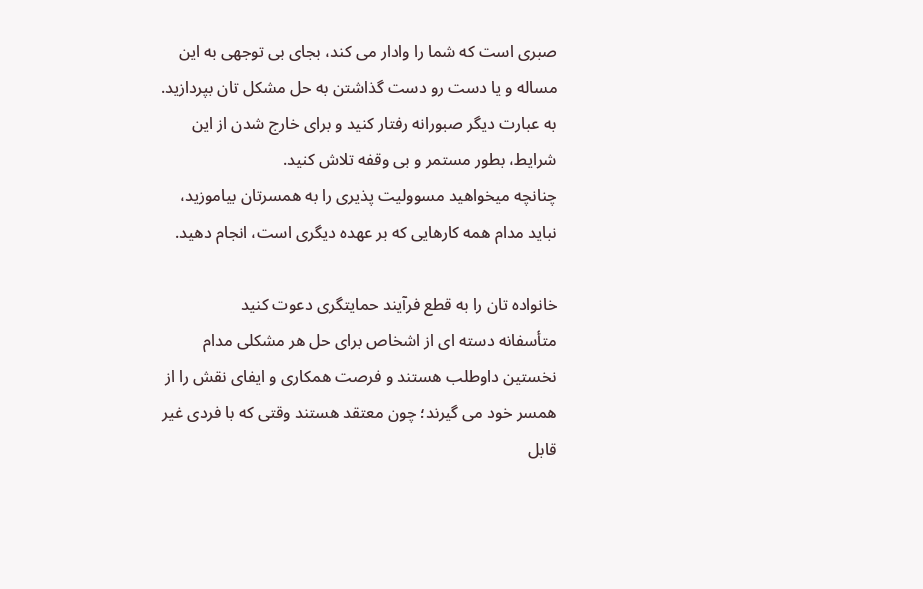صبری است که شما را وادار می کند، بجای بی توجهی به این مساله و یا دست رو دست گذاشتن به حل مشکل تان بپردازید. به عبارت دیگر صبورانه رفتار کنید و برای خارج شدن از این شرایط، بطور مستمر و بی وقفه تلاش کنید.
چنانچه میخواهید مسوولیت پذیری را به همسرتان بیاموزید، نباید مدام همه کارهایی که بر عهده دیگری است، انجام دهید.

خانواده تان را به قطع فرآیند حمایتگری دعوت کنید
متأسفانه دسته ای از اشخاص برای حل هر مشکلی مدام نخستین داوطلب هستند و فرصت همکاری و ایفای نقش را از همسر خود می گیرند؛ چون معتقد هستند وقتی که با فردی غیر قابل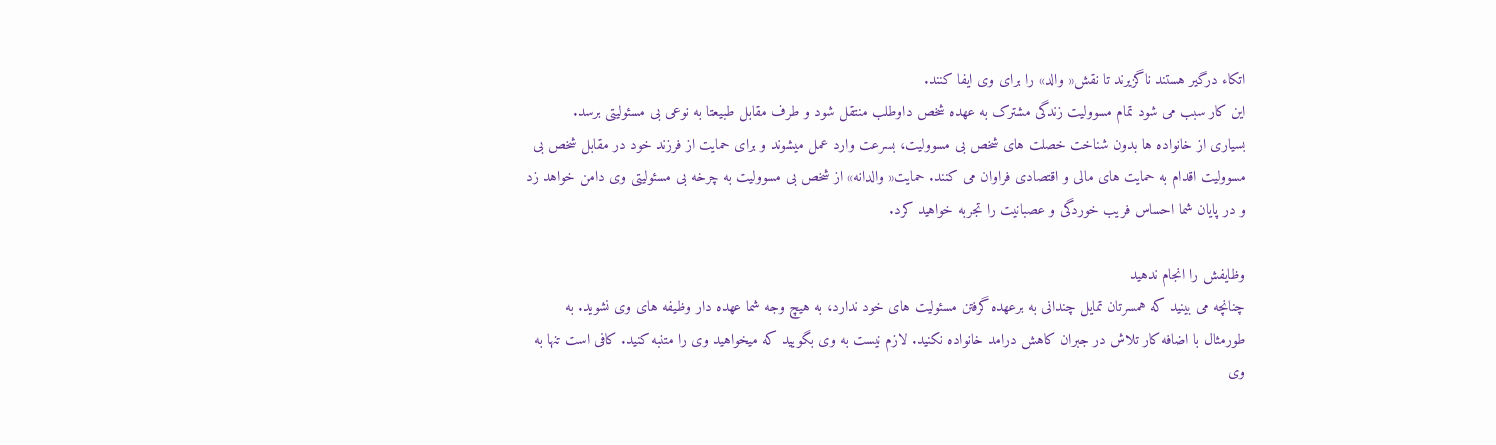اتکاء درگیر هستند ناگزیرند تا نقش« والد» را برای وی ایفا کنند.
این کار سبب می شود تمام مسوولیت زندگی مشترک به عهده شخص داوطلب منتقل شود و طرف مقابل طبیعتا به نوعی بی مسئولیتی برسد.
بسیاری از خانواده ها بدون شناخت خصلت های شخص بی مسوولیت، بسرعت وارد عمل میشوند و برای حمایت از فرزند خود در مقابل شخص بی مسوولیت اقدام به حمایت های مالی و اقتصادی فراوان می کنند. حمایت« والدانه» از شخص بی مسوولیت به چرخه بی مسئولیتی وی دامن خواهد زد و در پایان شما احساس فریب خوردگی و عصبانیت را تجربه خواهید کرد.

وظایفش را انجام ندهید
چنانچه می بینید که همسرتان تمایل چندانی به برعهده گرفتن مسئولیت های خود ندارد، به هیچ وجه شما عهده دار وظیفه های وی نشوید. به طورمثال با اضافه کار تلاش در جبران کاهش درامد خانواده نکنید. لازم نیست به وی بگویید که میخواهید وی را متنبه کنید. کافی است تنها به وی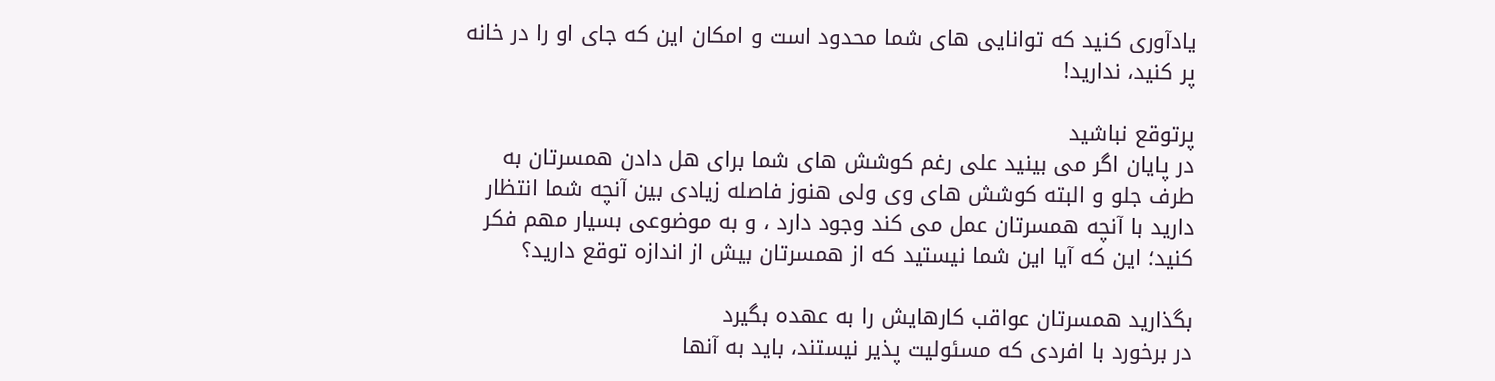یادآوری کنید که توانایی های شما محدود است و امکان این که جای او را در خانه پر کنید، ندارید!

پرتوقع نباشید
در پایان اگر می بینید علی رغم کوشش های شما برای هل دادن همسرتان به طرف جلو و البته کوشش های وی ولی هنوز فاصله زیادی بین آنچه شما انتظار دارید با آنچه همسرتان عمل می کند وجود دارد ، و به موضوعی بسیار مهم فکر کنید؛ این که آیا این شما نیستید که از همسرتان بیش از اندازه توقع دارید؟

بگذارید همسرتان عواقب کارهایش را به عهده بگیرد
در برخورد با افردی که مسئولیت پذیر نیستند، باید به آنها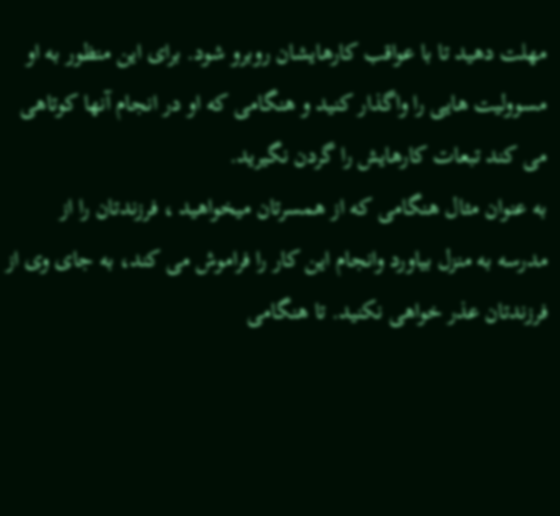مهلت دهید تا با عواقب کارهایشان روبرو شود. برای این منظور به او مسوولیت هایی را واگذار کنید و هنگامی که او در انجام آنها کوتاهی می کند تبعات کارهایش را گردن نگیرید.
به عنوان مثال هنگامی که از همسرتان میخواهید ، فرزندتان را از مدرسه به منزل بیاورد وانجام این کار را فراموش می کند، به جای وی از فرزندتان عذر خواهی نکنید. تا هنگامی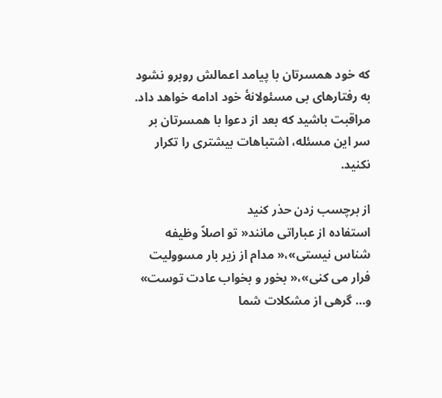که خود همسرتان با پیامد اعمالش روبرو نشود به رفتارهای بی مسئولانۀ خود ادامه خواهد داد. مراقبت باشید که بعد از دعوا با همسرتان بر سر این مسئله، اشتباهات بیشتری را تکرار نکنید.

از برچسب زدن حذر کنید
استفاده از عباراتی مانند« تو اصلاً وظیفه شناس نیستی»،« مدام از زیر بار مسوولیت فرار می کنی»،« بخور و بخواب عادت توست» و… گرهی از مشکلات شما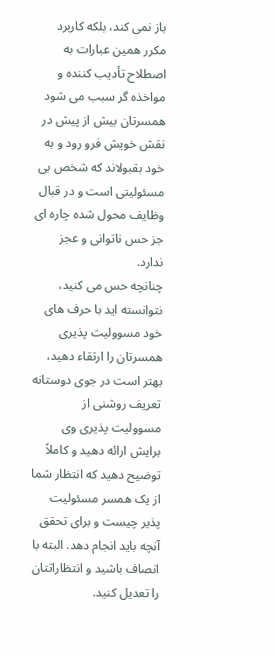باز نمی کند، بلکه کاربرد مکرر همین عبارات به اصطلاح تأدیب کننده و مواخذه گر سبب می شود همسرتان بیش از پیش در نقش خویش فرو رود و به خود بقبولاند که شخص بی مسئولیتی است و در قبال وظایف محول شده چاره ای جز حس ناتوانی و عجز ندارد.
چنانچه حس می کنید، نتوانسته اید با حرف های خود مسوولیت پذیری همسرتان را ارتقاء دهید، بهتر است در جوی دوستانه تعریف روشنی از مسوولیت پذیری وی برایش ارائه دهید و کاملاً توضیح دهید که انتظار شما از یک همسر مسئولیت پذیر چیست و برای تحقق آنچه باید انجام دهد. البته با انصاف باشید و انتظاراتتان را تعدیل کنید.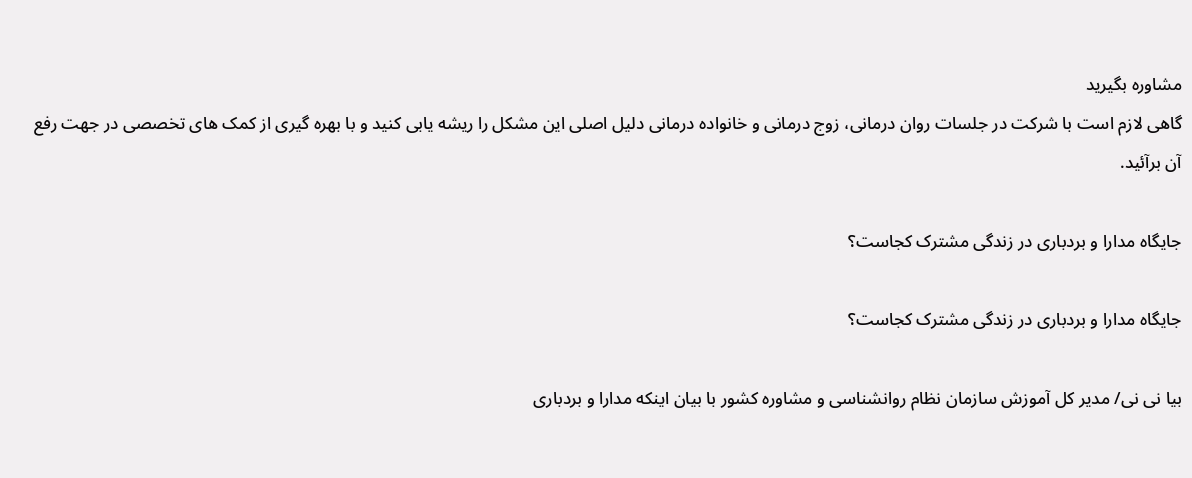مشاوره بگیرید
گاهی لازم است با شرکت در جلسات روان درمانی، زوج درمانی و خانواده درمانی دلیل اصلی این مشکل را ریشه یابی کنید و با بهره گیری از کمک های تخصصی در جهت رفع آن برآئید.

جایگاه مدارا و بردباری در زندگی مشترک کجاست؟

جایگاه مدارا و بردباری در زندگی مشترک کجاست؟

بیا نی نی/ مدیر کل آموزش سازمان نظام روانشناسی و مشاوره کشور با بیان اینکه مدارا و بردباری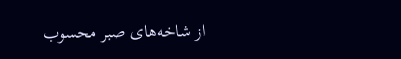از شاخه‌های صبر محسوب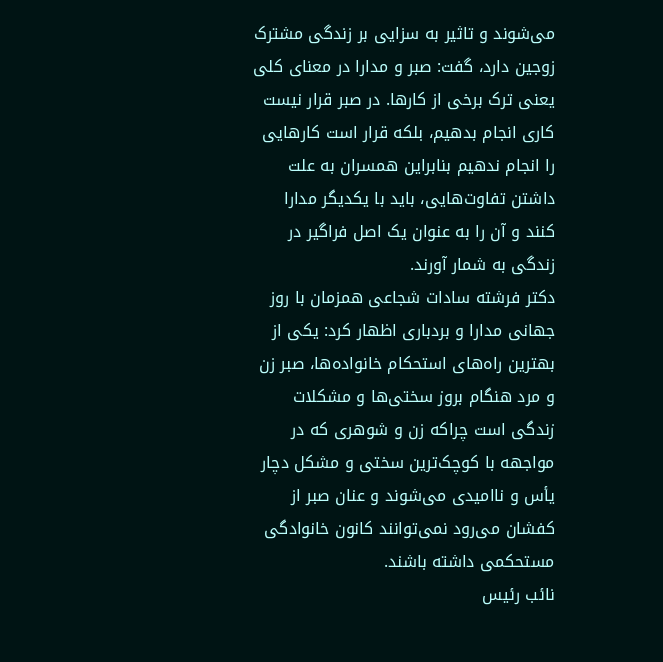می‌شوند و تاثیر به سزایی بر زندگی مشترک زوجین دارد، گفت: صبر و مدارا در معنای کلی یعنی ترک برخی از کارها. در صبر قرار نیست کاری انجام بدهیم، بلکه قرار است کارهایی را انجام ندهیم بنابراین همسران به علت داشتن تفاوت‌هایی، باید با یکدیگر مدارا کنند و آن را به عنوان یک اصل فراگیر در زندگی به شمار آورند.
دکتر فرشته سادات شجاعی همزمان با روز جهانی مدارا و بردباری اظهار کرد: یکی از بهترین راه‌های استحکام خانواده‌ها، صبر زن و مرد هنگام بروز سختی‌ها و مشکلات زندگی است چراکه زن و شوهری که در مواجهه با کوچک‌ترین سختی و مشکل دچار یأس و ناامیدی می‌شوند و عنان صبر از کفشان می‌رود نمی‌توانند کانون خانوادگی مستحکمی داشته باشند.
نائب رئیس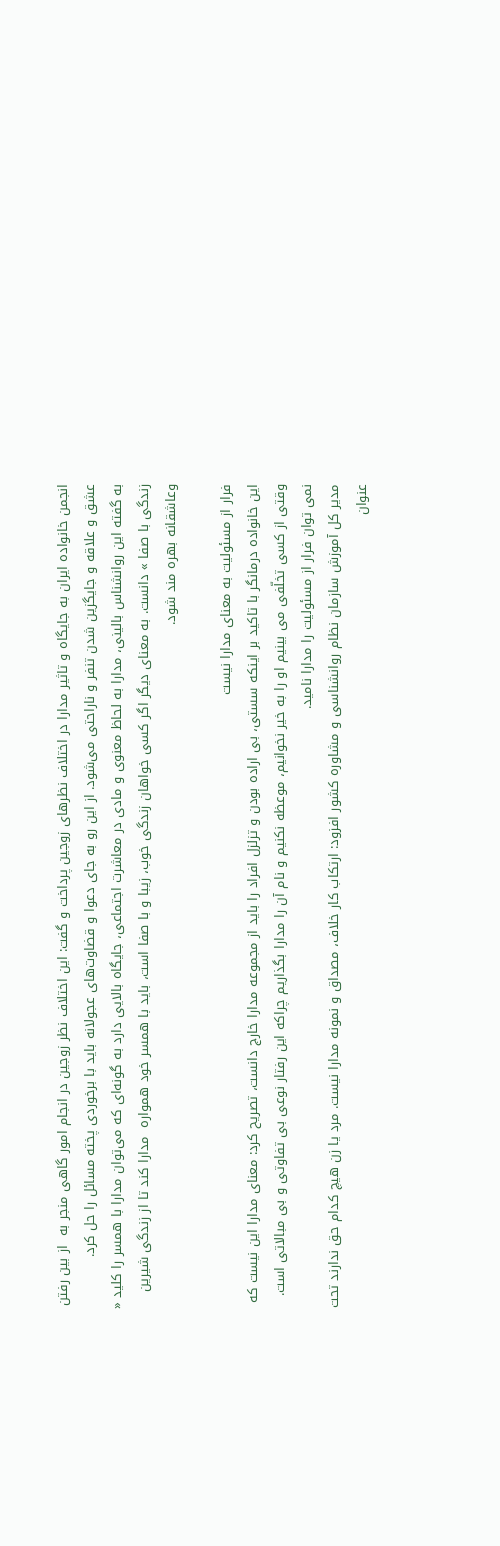انجمن خانواده ایران به جایگاه و تاثیر مدارا در اختلاف نظرهای زوجین پرداخت و گفت: این اختلاف نظر زوجین در انجام امور گاهی منجر به  از بین رفتن عشق و علاقه و جایگزین شدن تنفر و ناراحتی می‌شود. از این رو به جای دعوا و قضاوت‌های عجولانه باید با برخوردی پخته مسائل را حل کرد.
به گفته این روانشناس بالینی، مدارا به لحاظ معنوی و مادی در معاشرت اجتماعی، جایگاه بالایی دارد به گونه‌ای که می‌توان مدارا با همسر را کلید « زندگی با صفا » دانست. به معنای دیگر اگر کسی خواهان زندگی خوب، زیبا و با صفا است، باید با همسر خود همواره  مدارا کند تا از زندگی شیرین وعاشقانه بهره مند شود.

فرار از مسئولیت به معنای مدارا نیست
این خانواده درمانگر با تاکید بر اینکه سستی، بی اراده بودن و تزلزل افراد را باید از مجموعه مدارا خارج دانست، تصریح کرد: معنای مدارا این نیست که وقتی از کسی تخلّفی می بینیم او را به خیر نخوانیم، موعظه نکنیم و نام آن را مدارا بگذاریم چراکه این رفتار نوعی بی تفاوتی و بی مبالاتی است. نمی توان فرار از مسئولیت را مدارا نامید.
مدیر کل آموزش سازمان نظام روانشناسی و مشاوره کشور افزود: ارتکاب کار خلاف، مصداق و نمونه مدارا نیست. مرد یا زن هیچ کدام حق ندارند تحت عنوان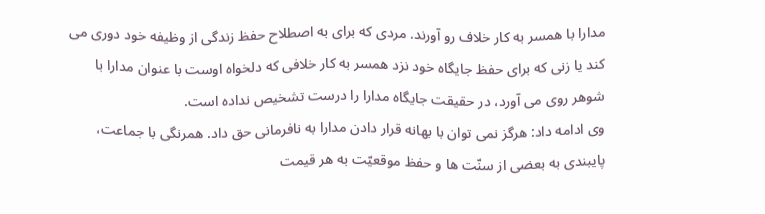مدارا با همسر به کار خلاف رو آورند. مردی که برای به اصطلاح حفظ زندگی از وظیفه خود دوری می کند یا زنی که برای حفظ جایگاه خود نزد همسر به کار خلافی که دلخواه اوست با عنوان مدارا با شوهر روی می آورد، در حقیقت جایگاه مدارا را درست تشخیص نداده است.
وی ادامه داد: هرگز نمی توان با بهانه قرار دادن مدارا به نافرمانی حق داد. همرنگی با جماعت، پایبندی به بعضی از سنّت ها و حفظ موقعیّت به هر قیمت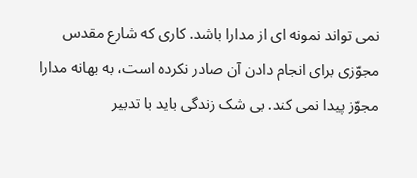نمی تواند نمونه ای از مدارا باشد. کاری که شارع مقدس مجوّزی برای انجام دادن آن صادر نکرده است، به بهانه مدارا مجوّز پیدا نمی کند. بی شک زندگی باید با تدبیر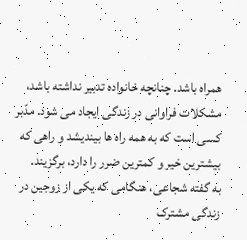همراه باشد. چنانچه خانواده تدبیر نداشته باشد، مشکلات فراوانی در زندگی ایجاد می شود. مدّبر کسی است که به همه راه ها بیندیشد و راهی که بیشترین خیر و کمترین ضرر را دارد، برگزیند.
به گفته شجاعی، هنگامی که یکی از زوجین در زندگی مشترک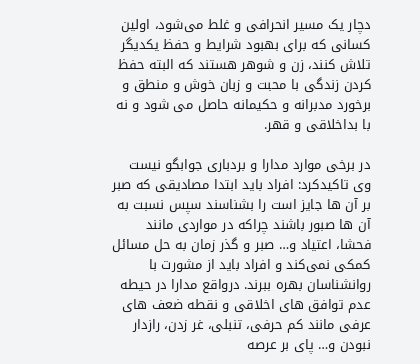دچار یک مسیر انحرافی و غلط می‌شود، اولین کسانی که برای بهبود شرایط و حفظ یکدیگر تلاش کنند، زن و شوهر هستند که البته حفظ کردن زندگی با محبت و زبان خوش و منطق و برخورد مدبرانه و حکیمانه حاصل می شود و نه با بداخلاقی و قهر.

در برخی موارد مدارا و بردباری جوابگو نیست
وی تاکیدکرد: افراد باید ابتدا مصادیقی که صبر بر آن ها جایز است را بشناسند سپس نسبت به آن ها صبور باشند چراکه در مواردی مانند فحشا، اعتیاد و… صبر و گذر زمان به حل مسائل کمکی نمی‌کند و افراد باید از مشورت با روانشناسان بهره ببرند. درواقع مدارا در حیطه عدم توافق های اخلاقی و نقطه ضعف های عرفی مانند کم حرفی، تنبلی، غر زدن، رازدار نبودن و… پای بر عرصه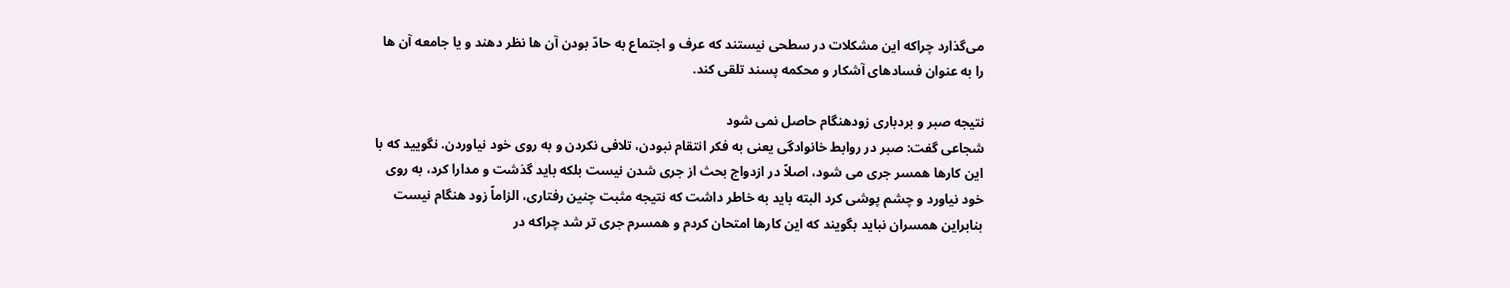می‌گذارد چراکه این مشکلات در سطحی نیستند که عرف و اجتماع به حادّ بودن آن ها نظر دهند و یا جامعه آن ها را به عنوان فسادهای آشکار و محکمه پسند تلقی کند.

نتیجه صبر و بردباری زودهنگام حاصل نمی شود
شجاعی گفت: صبر در روابط خانوادگی یعنی به فکر انتقام نبودن، تلافی نکردن و به روی خود نیاوردن. نگویید که با این کارها همسر جری می شود، اصلاً در ازدواج بحث از جری شدن نیست بلکه باید گذشت و مدارا کرد، به روی خود نیاورد و چشم پوشی کرد البته باید به خاطر داشت که نتیجه مثبت چنین رفتاری، الزاماً زود هنگام نیست بنابراین همسران نباید بگویند که این کارها امتحان کردم و همسرم جری تر شد چراکه در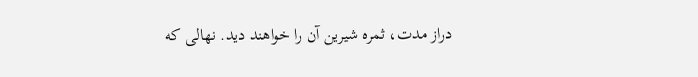دراز مدت، ثمره شیرین آن را خواهند دید. نهالی که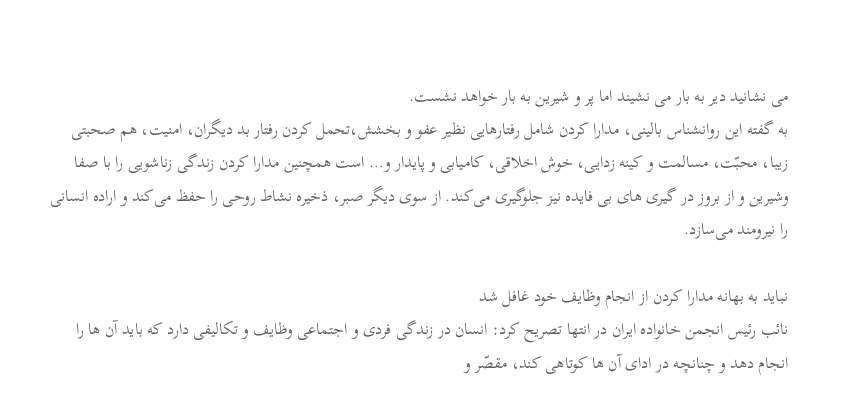می نشانید دیر به بار می نشیند اما پر و شیرین به بار خواهد نشست.
به گفته این روانشناس بالینی، مدارا کردن شامل رفتارهایی نظیر عفو و بخشش،تحمل کردن رفتار بد دیگران، امنیت، هم صحبتی زیبا، محبّت، مسالمت و کینه زدایی، خوش اخلاقی، کامیابی و پایدار و… است همچنین مدارا کردن زندگی زناشویی را با صفا وشیرین و از بروز در گیری های بی فایده نیز جلوگیری می‌کند. از سوی دیگر صبر، ذخیره نشاط روحی را حفظ می‌کند و اراده انسانی را نیرومند می‌سازد.

نباید به بهانه مدارا کردن از انجام وظایف خود غافل شد
نائب رئیس انجمن خانواده ایران در انتها تصریح کرد: انسان در زندگی فردی و اجتماعی وظایف و تکالیفی دارد که باید آن ها را انجام دهد و چنانچه در ادای آن ها کوتاهی کند، مقصّر و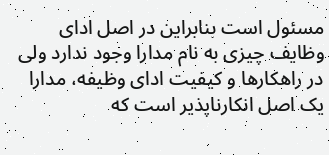مسئول است بنابراین در اصل ادای وظایف چیزی به نام مدارا وجود ندارد ولی در راهکارها و کیفیت ادای وظیفه، مدارا یک اصل انکارناپذیر است که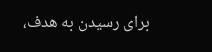برای رسیدن به هدف،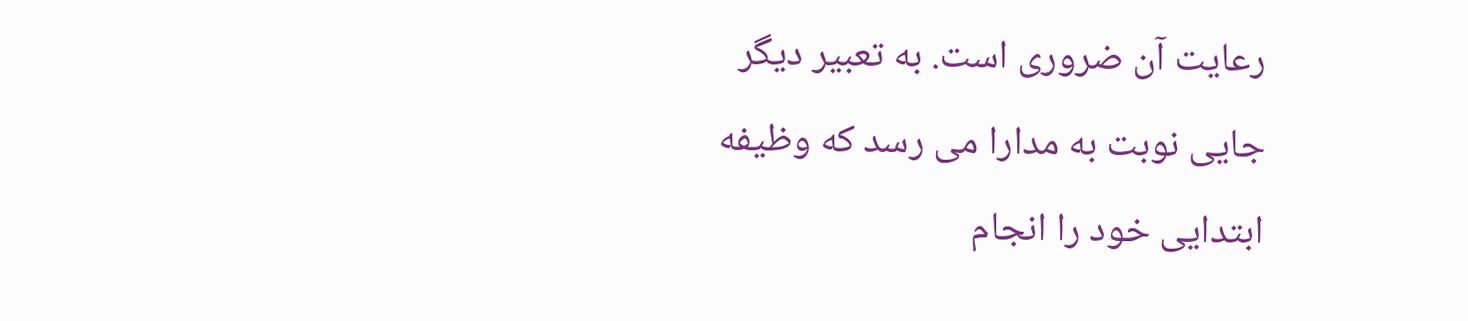رعایت آن ضروری است. به تعبیر دیگر جایی نوبت به مدارا می رسد که وظیفه ابتدایی خود را انجام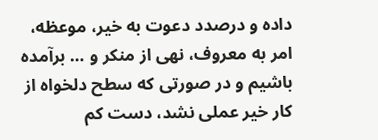داده و درصدد دعوت به خیر، موعظه، امر به معروف، نهی از منکر و … برآمده باشیم و در صورتی که سطح دلخواه از کار خیر عملی نشد، دست کم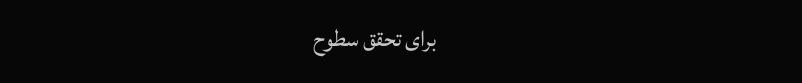برای تحقق سطوح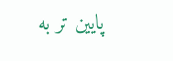پایین تر به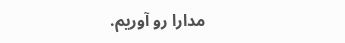مدارا رو آوریم.